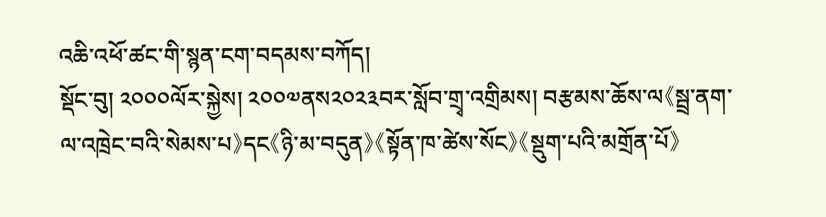འཆི་འཕོ་ཚང་གི་སྙན་ངག་བདམས་བཀོད།
སྡོང་བུ། ༢༠༠༠ལོར་སྐྱེས། ༢༠༠༧ནས༢༠༢༣བར་སློབ་གྲྭ་འགྲིམས། བརྩམས་ཆོས་ལ《སྦྲ་ནག་ལ་འཁྲེང་བའི་སེམས་པ》དང《ཉི་མ་བདུན》《སྟོན་ཁ་ཚེས་སོང》《སྡུག་པའི་མགྲོན་པོ》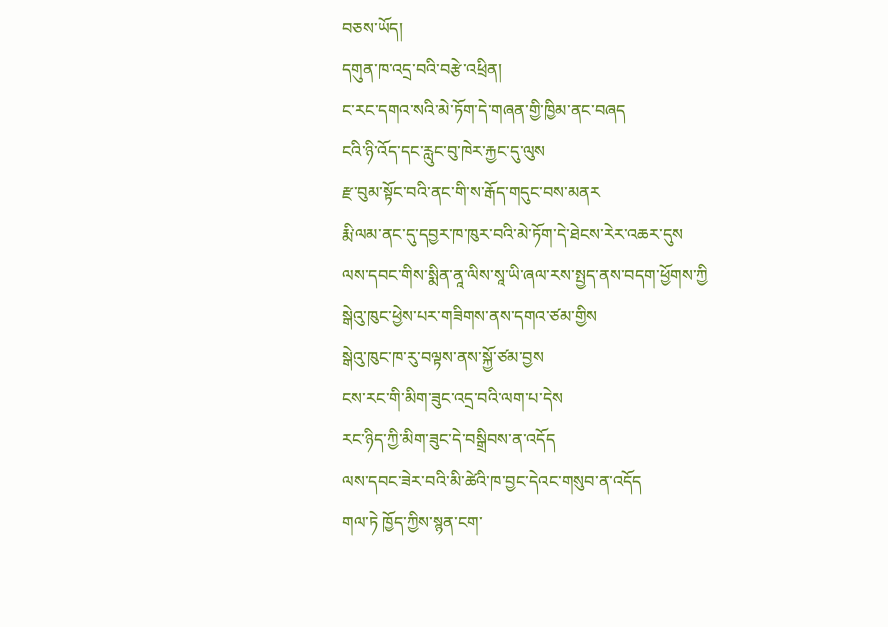བཅས་ཡོད།
དགུན་ཁ་འདྲ་བའི་བརྩེ་འཕྲིན།
ང་རང་དགའ་སའི་མེ་ཏོག་དེ་གཞན་གྱི་ཁྱིམ་ནང་བཞད
ངའི་ཉི་འོད་དང་རླུང་བུ་ཁེར་རྐྱང་དུ་ལུས
རྫ་བུམ་སྟོང་བའི་ནང་གི་ས་རྒོད་གདུང་བས་མནར
རྨི་ལམ་ནང་དུ་དབྱར་ཁ་ཁུར་བའི་མེ་ཏོག་དེ་ཐེངས་རེར་འཆར་དུས
ལས་དབང་གིས་སྨིན་ནཱ་ལིས་སཱ་ཡི་ཞལ་རས་སྤྱད་ནས་བདག་ཕྱོགས་ཀྱི
སྒེའུ་ཁུང་ཕྱེས་པར་གཟིགས་ནས་དགའ་ཙམ་གྱིས
སྒེའུ་ཁུང་ཁ་རུ་བལྟས་ནས་སྐྱོ་ཙམ་བྱས
ངས་རང་གི་མིག་ཟུང་འདྲ་བའི་ལག་པ་དེས
རང་ཉིད་ཀྱི་མིག་ཟུང་དེ་བསྒྲིབས་ན་འདོད
ལས་དབང་ཟེར་བའི་མི་ཚེའི་ཁ་བྱང་དེའང་གསུབ་ན་འདོད
གལ་ཏེ ཁྱོད་ཀྱིས་སྙན་ངག་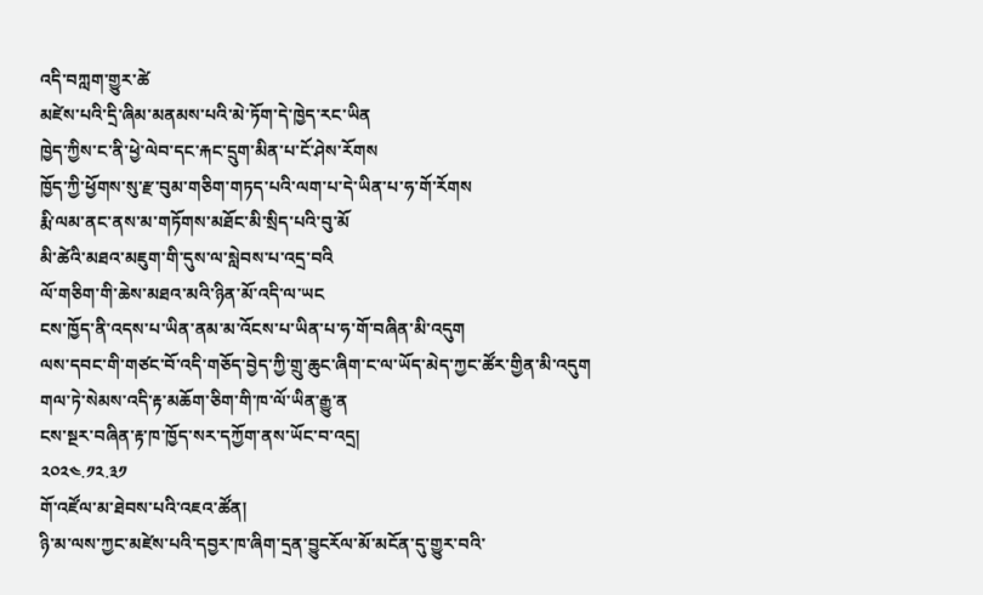འདི་བཀླག་གྱུར་ཚེ
མཛེས་པའི་དྲི་ཞིམ་མནམས་པའི་མེ་ཏོག་དེ་ཁྱེད་རང་ཡིན
ཁྱེད་ཀྱིས་ང་ནི་ཕྱེ་ལེབ་དང་རྐང་དྲུག་མིན་པ་ངོ་ཤེས་རོགས
ཁྱོད་ཀྱི་ཕྱོགས་སུ་རྫ་བུམ་གཅིག་གཏད་པའི་ལག་པ་དེ་ཡིན་པ་ཧ་གོ་རོགས
རྨི་ལམ་ནང་ནས་མ་གཏོགས་མཐོང་མི་སྲིད་པའི་བུ་མོ
མི་ཚེའི་མཐའ་མཇུག་གི་དུས་ལ་སླེབས་པ་འདྲ་བའི
ལོ་གཅིག་གི་ཆེས་མཐའ་མའི་ཉིན་མོ་འདི་ལ་ཡང
ངས་ཁྱོད་ནི་འདས་པ་ཡིན་ནམ་མ་འོངས་པ་ཡིན་པ་ཧ་གོ་བཞིན་མི་འདུག
ལས་དབང་གི་གཙང་བོ་འདི་གཅོད་བྱེད་ཀྱི་གྲུ་ཆུང་ཞིག་ང་ལ་ཡོད་མེད་ཀྱང་ཚོར་གྱིན་མི་འདུག
གལ་ཏེ་སེམས་འདི་རྟ་མཆོག་ཅིག་གི་ཁ་ལོ་ཡིན་རྒྱུ་ན
ངས་སྔར་བཞིན་རྟ་ཁ་ཁྱོད་སར་དཀྱོག་ནས་ཡོང་བ་འདྲ།
༢༠༢༤.༡༢.༣༡
གོ་འཛོལ་མ་ཐེབས་པའི་འཇའ་ཚོན།
ཉི་མ་ལས་ཀྱང་མཛེས་པའི་དབྱར་ཁ་ཞིག་དྲན་བྱུངརོལ་མོ་མངོན་དུ་གྱུར་བའི་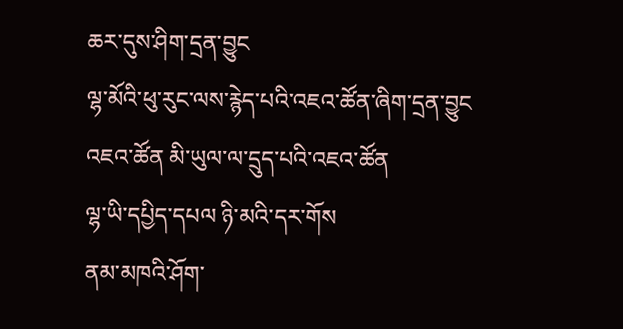ཆར་དུས་ཤིག་དྲན་བྱུང
ལྷ་མོའི་ཕུ་རུང་ལས་རྙེད་པའི་འཇའ་ཚོན་ཞིག་དྲན་བྱུང
འཇའ་ཚོན མི་ཡུལ་ལ་དྲུད་པའི་འཇའ་ཚོན
ལྷ་ཡི་དཔྱིད་དཔལ ཉི་མའི་དར་གོས
ནམ་མཁའི་ཤོག་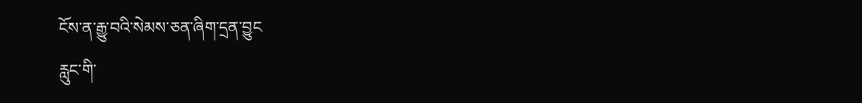ངོས་ན་རྒྱུ་བའི་སེམས་ཅན་ཞིག་དྲན་བྱུང
རླུང་གི་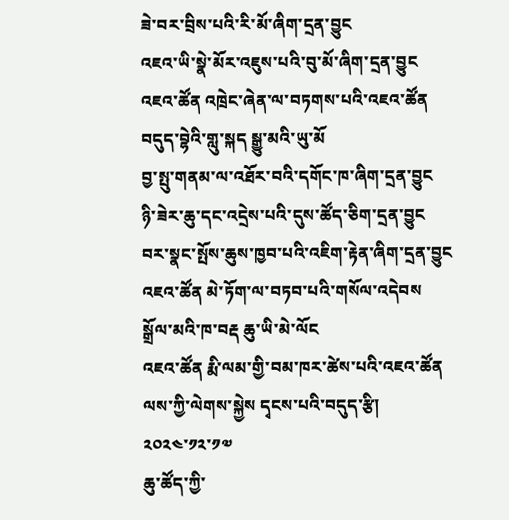ཟེ་བར་བྲིས་པའི་རི་མོ་ཞིག་དྲན་བྱུང
འཇའ་ཡི་སྣེ་མོར་འཇུས་པའི་བུ་མོ་ཞིག་དྲན་བྱུང
འཇའ་ཚོན འཁྲེང་ཞེན་ལ་བཏགས་པའི་འཇའ་ཚོན
བདུད་བྷེའི་གླུ་སྐད སྒྱུ་མའི་ཡུ་མོ
བྱ་སྤུ་གནམ་ལ་འཐོར་བའི་དགོང་ཁ་ཞིག་དྲན་བྱུང
ཉི་ཟེར་ཆུ་དང་འདྲེས་པའི་དུས་ཚོད་ཅིག་དྲན་བྱུང
བར་སྣང་སྤོས་ཆུས་ཁྱབ་པའི་འཇིག་རྟེན་ཞིག་དྲན་བྱུང
འཇའ་ཚོན མེ་ཏོག་ལ་བཏབ་པའི་གསོལ་འདེབས
སྒྲོལ་མའི་ཁ་བརྡ ཆུ་ཡི་མེ་ལོང
འཇའ་ཚོན རྨི་ལམ་གྱི་བམ་ཁར་ཚེས་པའི་འཇའ་ཚོན
ལས་ཀྱི་ལེགས་སྐྱེས དྭངས་པའི་བདུད་རྩི།
༢༠༢༤་༡༢་༡༧
ཆུ་ཚོད་ཀྱི་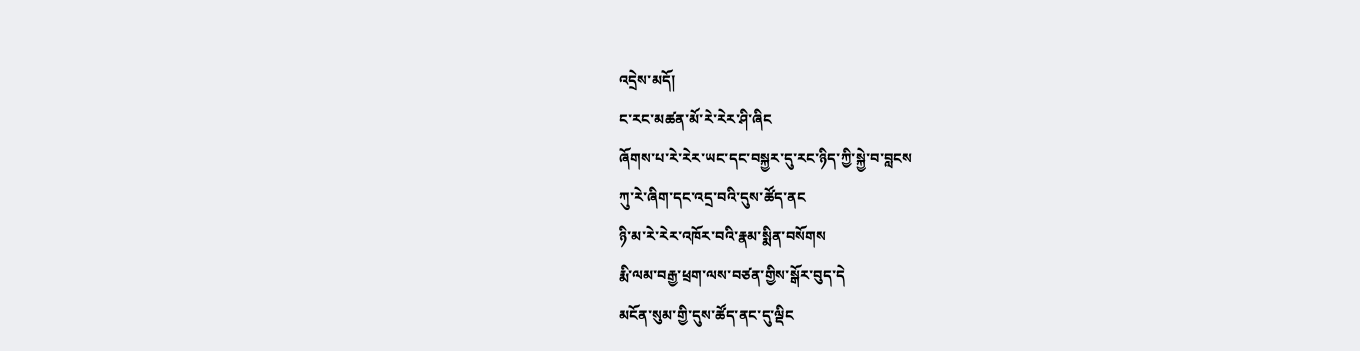འདྲེས་མདོ།
ང་རང་མཚན་མོ་རེ་རེར་ཤི་ཞིང
ཞོགས་པ་རེ་རེར་ཡང་དང་བསྐྱར་དུ་རང་ཉིད་ཀྱི་སྐྱེ་བ་བླངས
ཀུ་རེ་ཞིག་དང་འདྲ་བའི་དུས་ཚོད་ནང
ཉི་མ་རེ་རེར་འཁོར་བའི་རྣམ་སྨིན་བསོགས
རྨི་ལམ་བརྒྱ་ཕྲག་ལས་བཙན་གྱིས་སྒོར་བུད་དེ
མངོན་སུམ་གྱི་དུས་ཚོད་ནང་དུ་ལྡིང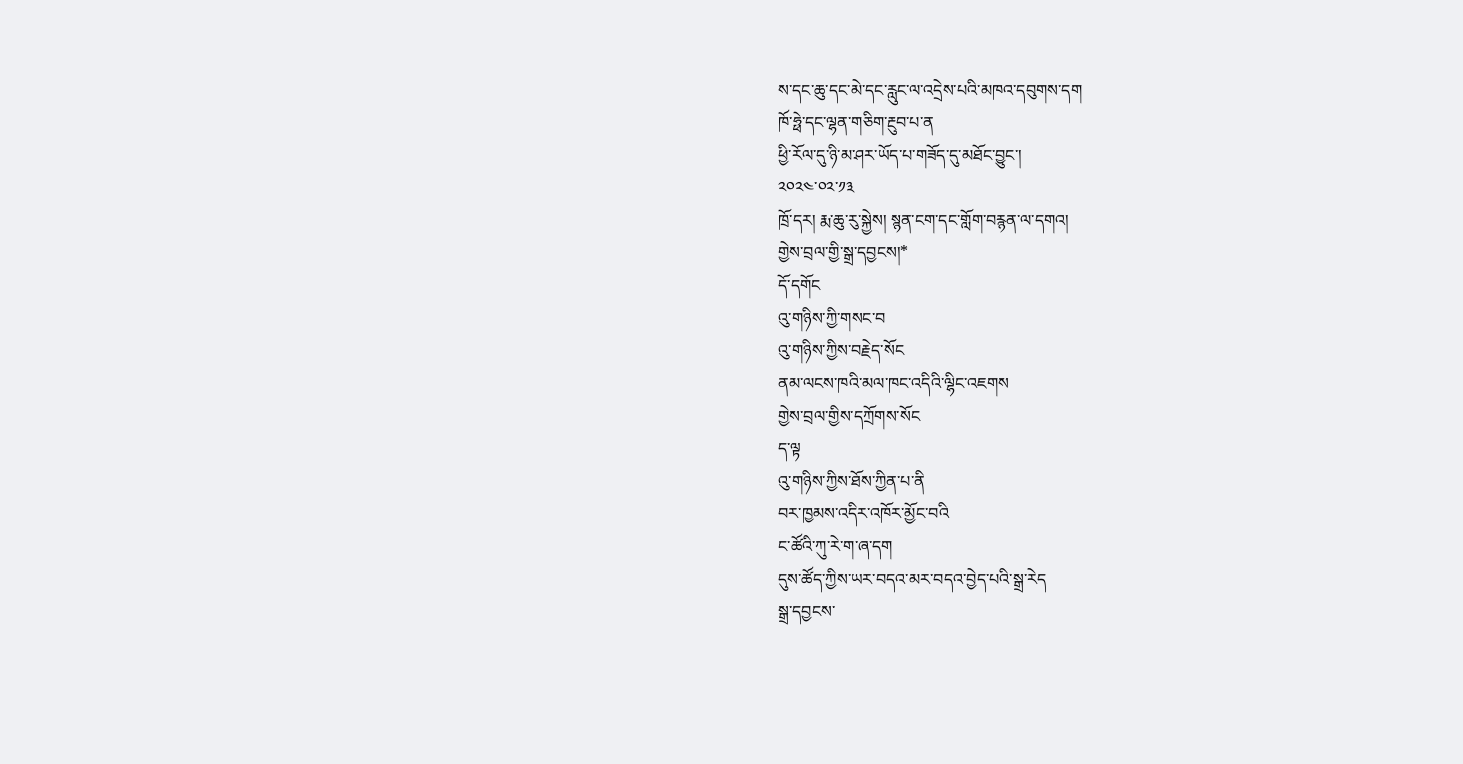ས་དང་ཆུ་དང་མེ་དང་རླུང་ལ་འདྲེས་པའི་མཁའ་དབུགས་དག
ཁོ་ཧྥེ་དང་ལྷན་གཅིག་རྔུབ་པ་ན
ཕྱི་རོལ་དུ་ཉི་མ་ཤར་ཡོད་པ་གཟོད་དུ་མཐོང་བྱུང་།
༢༠༢༤་༠༢་༡༣
ཁྲོ་དར། རྨ་ཆུ་རུ་སྐྱེས། སྙན་ངག་དང་གློག་བརྙན་ལ་དགའ།
གྱེས་བྲལ་གྱི་སྒྲ་དབྱངས།*
དོ་དགོང
འུ་གཉིས་ཀྱི་གསང་བ
འུ་གཉིས་ཀྱིས་བརྗེད་སོང
ནམ་ལངས་ཁའི་མལ་ཁང་འདིའི་ལྷིང་འཇགས
གྱེས་བྲལ་གྱིས་དཀྲོགས་སོང
ད་ལྟ
འུ་གཉིས་ཀྱིས་ཐོས་ཀྱིན་པ་ནི
བར་ཁྱམས་འདིར་འཁོར་མྱོང་བའི
ང་ཚོའི་ཀུ་རེ་ག་ཞ་དག
དུས་ཚོད་ཀྱིས་ཡར་བདའ་མར་བདའ་བྱེད་པའི་སྒྲ་རེད
སྒྲ་དབྱངས་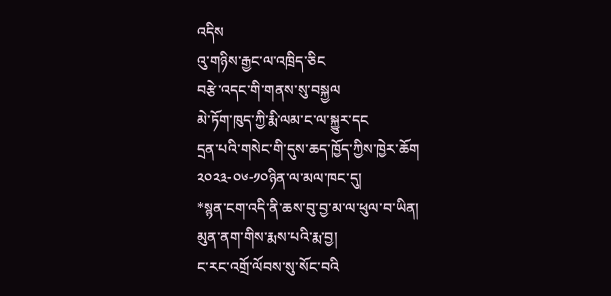འདིས
འུ་གཉིས་རྒྱང་ལ་འཁྲིད་ཅིང
བརྩེ་འདང་གི་གནས་སུ་བསྐྱལ
མེ་ཏོག་ཁུད་ཀྱི་རྨི་ལམ་ང་ལ་སྐྱུར་དང
དྲན་པའི་གསེང་གི་དུས་ཆད་ཁྱོད་ཀྱིས་ཁྱེར་ཆོག
༢༠༢༣-༠༦-༡༠ཉིན་ལ་མལ་ཁང་དུ།
*སྙན་ངག་འདི་ནི་ཆས་བུ་བྱ་མ་ལ་ཕུལ་བ་ཡིན།
མུན་ནག་གིས་རྨས་པའི་རྨ་བྱ།
ང་རང་འགྲོ་ལོབས་སུ་སོང་བའི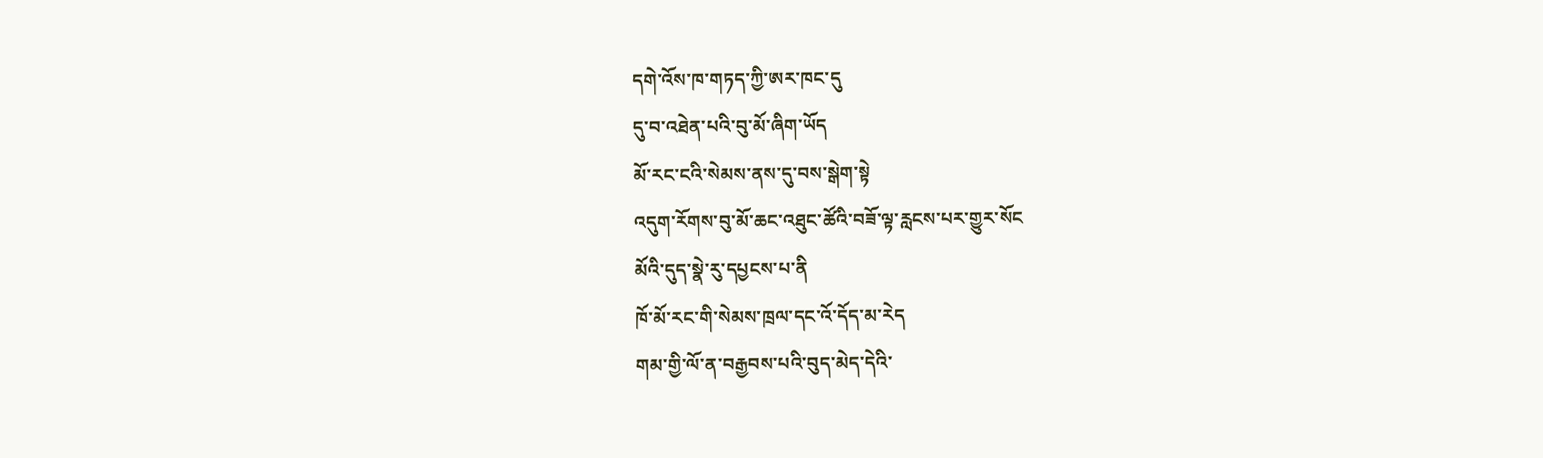དགེ་འོས་ཁ་གཏད་ཀྱི་ཨར་ཁང་དུ
དུ་བ་འཐེན་པའི་བུ་མོ་ཞིག་ཡོད
མོ་རང་ངའི་སེམས་ནས་དུ་བས་སྒེག་སྟེ
འདུག་རོགས་བུ་མོ་ཆང་འཐུང་ཚོའི་བཟོ་ལྟ་རླངས་པར་གྱུར་སོང
མོའི་དུད་སྣེ་རུ་དཔྱངས་པ་ནི
ཁོ་མོ་རང་གི་སེམས་ཁྲལ་དང་འོ་དོད་མ་རེད
གམ་གྱི་ལོ་ན་བརྒྱབས་པའི་བུད་མེད་དེའི་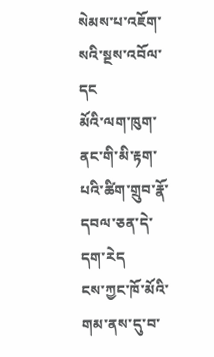སེམས་པ་འཇོག་སའི་སྔས་འབོལ་དང
མོའི་ལག་ཁུག་ནང་གི་མི་རྟག་པའི་ཚིག་གྲུབ་རྣོ་དབལ་ཅན་དེ་དག་རེད
ངས་ཀྱང་ཁོ་མོའི་གམ་ནས་དུ་བ་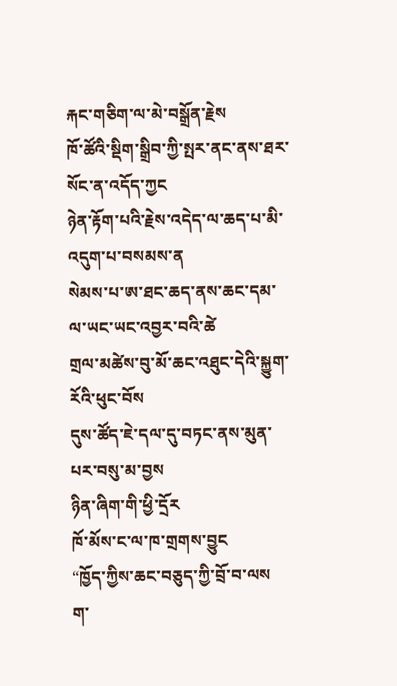རྐང་གཅིག་ལ་མེ་བསྒྲོན་རྗེས
ཁོ་ཚོའི་སྡིག་སྒྲིབ་ཀྱི་སྤར་ནང་ནས་ཐར་སོང་ན་འདོད་ཀྱང
ཉེན་རྟོག་པའི་རྗེས་འདེད་ལ་ཆད་པ་མི་འདུག་པ་བསམས་ན
སེམས་པ་ཨ་ཐང་ཆད་ནས་ཆང་དམ་ལ་ཡང་ཡང་འབྱར་བའི་ཚེ
གྲལ་མཚེས་བུ་མོ་ཆང་འཐུང་དེའི་སྐྱུག་རོའི་ཕུང་བོས
དུས་ཚོད་ཇེ་དལ་དུ་བཏང་ནས་མུན་པར་བསུ་མ་བྱས
ཉིན་ཞིག་གི་ཕྱི་དྲོར
ཁོ་མོས་ང་ལ་ཁ་གྲགས་བྱུང
“ཁྱོད་ཀྱིས་ཆང་བཅུད་ཀྱི་བྲོ་བ་ལས
ག་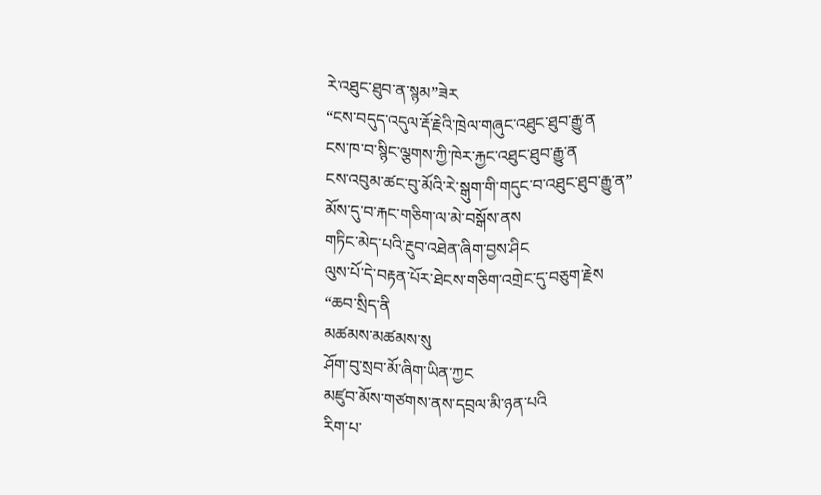རེ་འཐུང་ཐུབ་ན་སྙམ”ཟེར
“ངས་བདུད་འདུལ་རྡོ་རྗེའི་ཁྲེལ་གཞུང་འཐུང་ཐུབ་རྒྱུ་ན
ངས་ཁ་བ་སྙིང་ལྕགས་ཀྱི་ཁེར་རྐྱང་འཐུང་ཐུབ་རྒྱུ་ན
ངས་འབུམ་ཚང་བུ་མོའི་རེ་སྒུག་གི་གདུང་བ་འཐུང་ཐུབ་རྒྱུ་ན”
མོས་དུ་བ་རྐང་གཅིག་ལ་མེ་བསྒོས་ནས
གཏིང་མེད་པའི་རྔུབ་འཐེན་ཞིག་བྱས་ཤིང
ལུས་པོ་དེ་བརྟན་པོར་ཐེངས་གཅིག་འགྲེང་དུ་བཅུག་རྗེས
“ཆབ་སྲིད་ནི
མཚམས་མཚམས་སུ
ཤོག་བུ་སྲབ་མོ་ཞིག་ཡིན་ཀྱང
མཛུབ་མོས་གཙགས་ནས་དབྲལ་མི་ཉན་པའི
རིག་པ་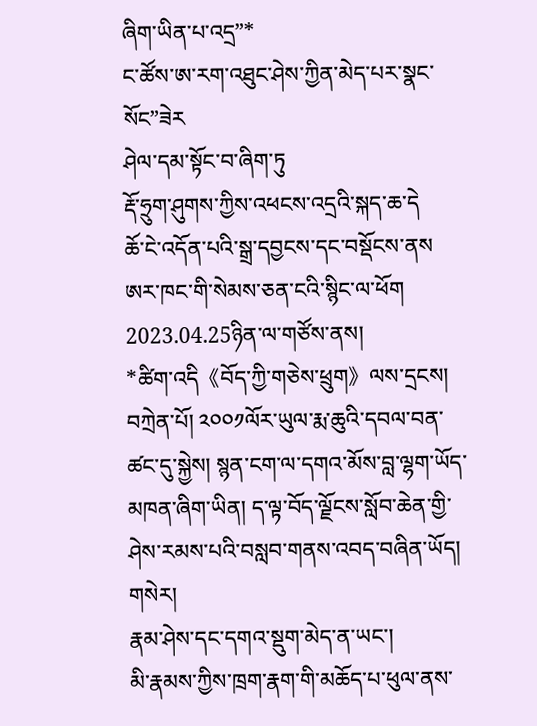ཞིག་ཡིན་པ་འདྲ”*
ང་ཚོས་ཨ་རག་འཐུང་ཤེས་ཀྱིན་མེད་པར་སྣང་སོང”ཟེར
ཤེལ་དམ་སྟོང་བ་ཞིག་ཏུ
རྡོ་ཧྲུག་ཤུགས་ཀྱིས་འཕངས་འདྲའི་སྐད་ཆ་དེ
ཆོ་ངེ་འདོན་པའི་སྒྲ་དབྱངས་དང་བསྡོངས་ནས
ཨར་ཁང་གི་སེམས་ཅན་ངའི་སྙིང་ལ་ཕོག
2023.04.25ཉིན་ལ་གཙོས་ནས།
*ཚིག་འདི《བོད་ཀྱི་གཅེས་ཕྲུག》ལས་དྲངས།
བཀྲེན་པོ། ༢༠༠༡ལོར་ཡུལ་རྨ་ཆུའི་དབལ་བན་ཚང་དུ་སྐྱེས། སྙན་ངག་ལ་དགའ་མོས་བླ་ལྷག་ཡོད་མཁན་ཞིག་ཡིན། ད་ལྟ་བོད་ལྗོངས་སློབ་ཆེན་གྱི་ཤེས་རམས་པའི་བསླབ་གནས་འབད་བཞིན་ཡོད།
གསེར།
རྣམ་ཤེས་དང་དགའ་སྡུག་མེད་ན་ཡང་།
མི་རྣམས་ཀྱིས་ཁྲག་རྣག་གི་མཆོད་པ་ཕུལ་ནས་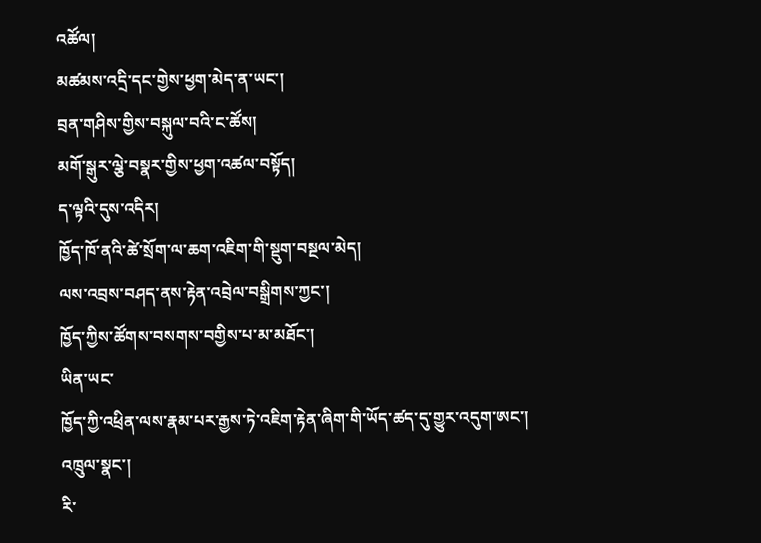འཚོལ།
མཚམས་འདྲི་དང་གྱེས་ཕྱག་མེད་ན་ཡང་།
བྲན་གཤིས་གྱིས་བསྐུལ་བའི་ང་ཚོས།
མགོ་སྒུར་ལྕེ་བསྣར་གྱིས་ཕྱག་འཚལ་བསྟོད།
ད་ལྟའི་དུས་འདིར།
ཁྱོད་ཁོ་ནའི་ཚེ་སྲོག་ལ་ཆག་འཇིག་གི་སྡུག་བསྔལ་མེད།
ལས་འབྲས་བཤད་ནས་རྟེན་འབྲེལ་བསྒྲིགས་ཀྱང་།
ཁྱོད་ཀྱིས་ཚོགས་བསགས་བགྱིས་པ་མ་མཐོང་།
ཡིན་ཡང་
ཁྱོད་ཀྱི་འཕྲིན་ལས་རྣམ་པར་རྒྱས་ཏེ་འཇིག་རྟེན་ཞིག་གི་ཡོད་ཚད་དུ་གྱུར་འདུག་ཨང་།
འཁྲུལ་སྣང་།
རི་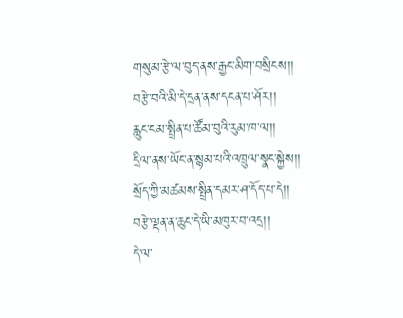གསུམ་རྩེ་ལ་བུད་ནས་རྒྱང་མིག་བསྲིངས།།
བརྩེ་བའི་མི་དེ་དྲན་ནས་དངན་པ་ཤོར།།
རླུང་ངམ་སྤྲིན་པ་ཚོམ་བུའི་རུམ་ཁ་ལ།།
དྲིལ་ནས་ཡོང་ན་སྙམ་པའི་འཁྲུལ་སྣང་སྐྱེས།།
སྲོད་ཀྱི་མཚམས་སྤྲིན་དམར་ཤ་དོད་པ་དེ།།
བརྩེ་ལྡན་ན་ཆུང་དེ་ཡི་མཁུར་བ་འདྲ།།
དེ་ལ་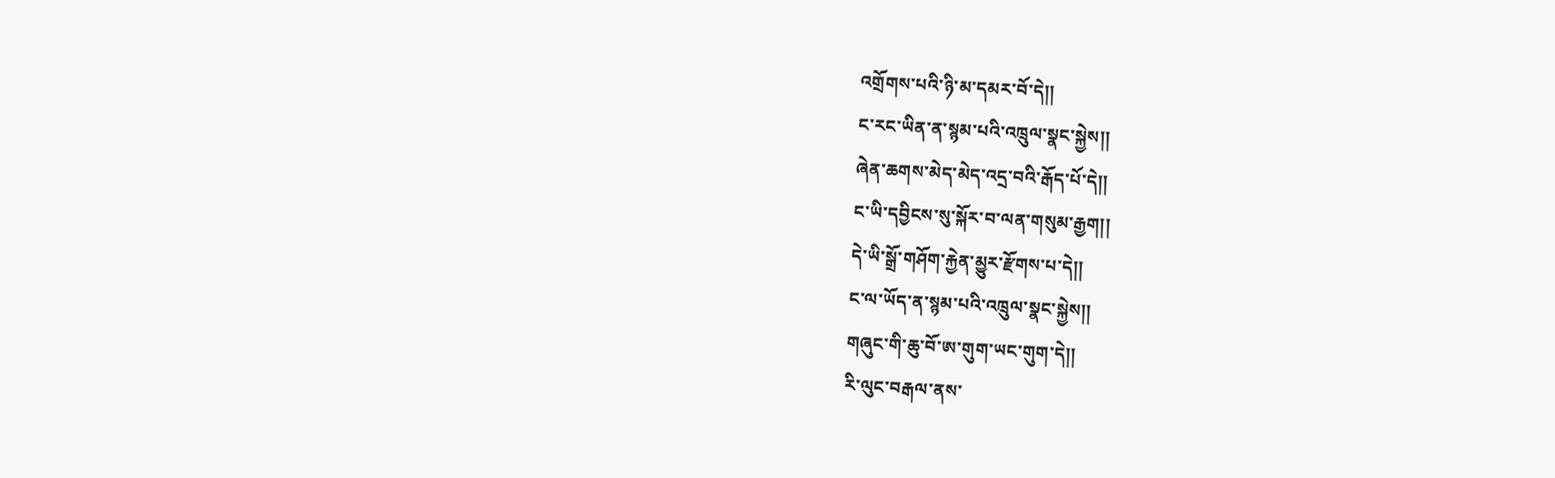འགྲོགས་པའི་ཉི་མ་དམར་བོ་དེ།།
ང་རང་ཡིན་ན་སྙམ་པའི་འཁྲུལ་སྣང་སྐྱེས།།
ཞེན་ཆགས་མེད་མེད་འདྲ་བའི་རྒོད་པོ་དེ།།
ང་ཡི་དབྱིངས་སུ་སྐོར་བ་ལན་གསུམ་རྒྱག།།
དེ་ཡི་སྒྲོ་གཤོག་རྐྱེན་མྱུར་རྫོགས་པ་དེ།།
ང་ལ་ཡོད་ན་སྙམ་པའི་འཁྲུལ་སྣང་སྐྱེས།།
གཞུང་གི་ཆུ་བོ་ཨ་གུག་ཡང་གུག་དེ།།
རི་ལུང་བརྒལ་ནས་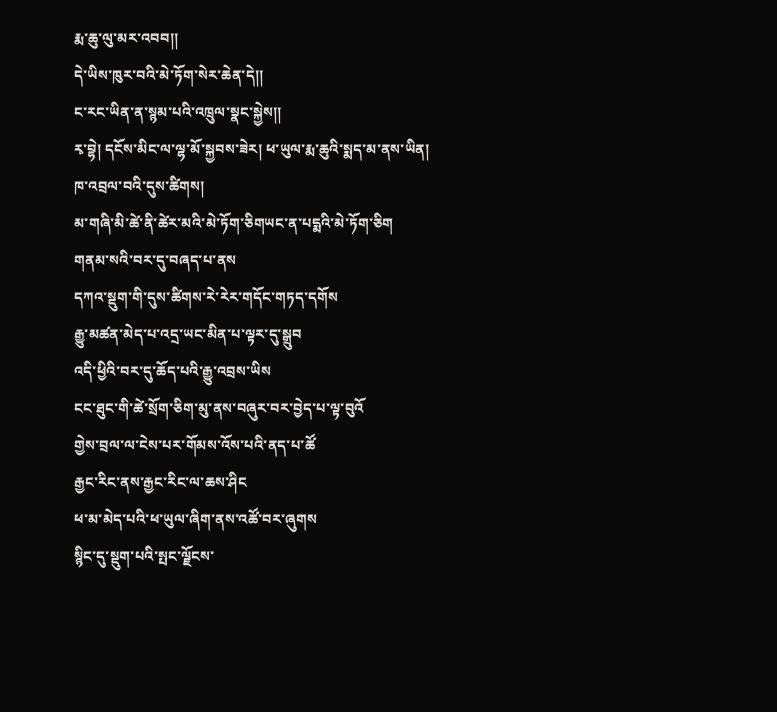རྨ་ཆུ་ལུ་མར་འབབ།།
དེ་ཡིས་ཁུར་བའི་མེ་ཏོག་སེར་ཆེན་དེ།།
ང་རང་ཡིན་ན་སྙམ་པའི་འཁྲུལ་སྣང་སྐྱེས།།
རྭ་བྷེ། དངོས་མིང་ལ་ལྷ་མོ་སྐྱབས་ཟེར། ཕ་ཡུལ་རྨ་ཆུའི་སྨད་མ་ནས་ཡིན།
ཁ་འབྲལ་བའི་དུས་ཚིགས།
མ་གཞི་མི་ཚེ་ནི་ཚེར་མའི་མེ་ཏོག་ཅིགཡང་ན་པདྨའི་མེ་ཏོག་ཅིག
གནམ་སའི་བར་དུ་བཞད་པ་ནས
དཀའ་སྡུག་གི་དུས་ཚིགས་རེ་རེར་གདོང་གཏད་དགོས
རྒྱུ་མཚན་མེད་པ་འདྲ་ཡང་མིན་པ་ལྟར་དུ་སྒྲུབ
འདི་ཕྱིའི་བར་དུ་ཆོད་པའི་རྒྱུ་འབྲས་ཡིས
ངང་ཐུང་གི་ཚེ་སྲོག་ཅིག་མུ་ནས་བཞུར་བར་བྱེད་པ་ལྟ་བུའོ
གྱེས་བྲལ་ལ་ངེས་པར་གོམས་འོས་པའི་ནད་པ་ཚོ
རྒྱང་རིང་ནས་རྒྱང་རིང་ལ་ཆས་ཤིང
ཕ་མ་མེད་པའི་ཕ་ཡུལ་ཞིག་ནས་འཚོ་བར་ཞུགས
སྙིང་དུ་སྡུག་པའི་སྤང་ལྗོངས་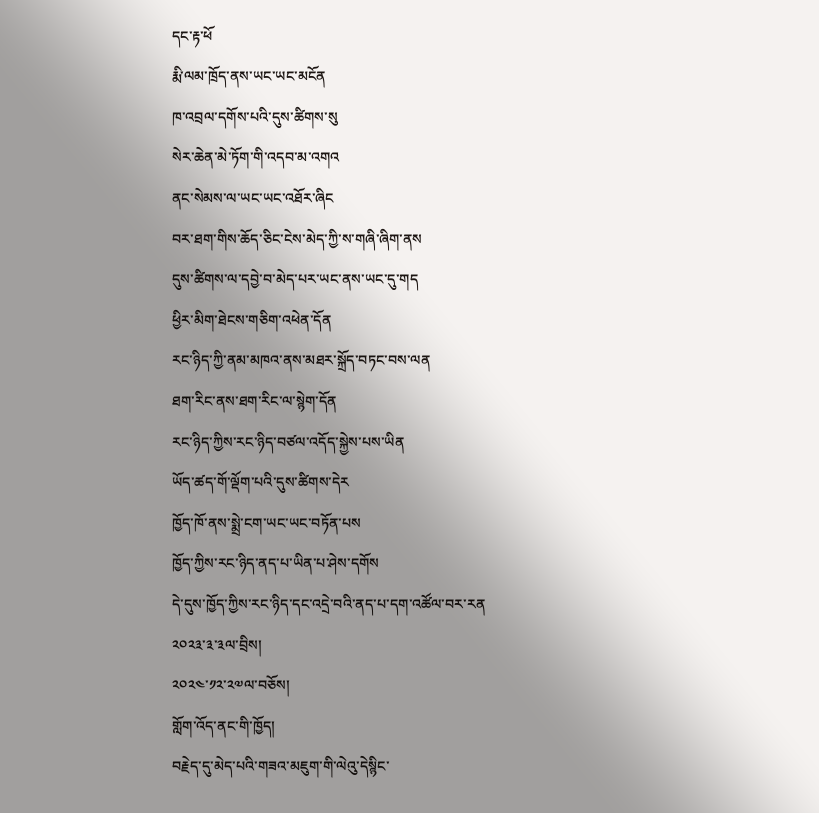དང་རྟ་ཕོ
རྨི་ལམ་ཁྲོད་ནས་ཡང་ཡང་མངོན
ཁ་འབྲལ་དགོས་པའི་དུས་ཚིགས་སུ
སེར་ཆེན་མེ་ཏོག་གི་འདབ་མ་འགའ
ནང་སེམས་ལ་ཡང་ཡང་འཐོར་ཞིང
བར་ཐག་གིས་ཆོད་ཅིང་ངེས་མེད་ཀྱི་ས་གཞི་ཞིག་ནས
དུས་ཚིགས་ལ་དབྱེ་བ་མེད་པར་ཡང་ནས་ཡང་དུ་གད
ཕྱིར་མིག་ཐེངས་གཅིག་འཕེན་དོན
རང་ཉིད་ཀྱི་ནམ་མཁའ་ནས་མཐར་སྐྲོད་བཏང་བས་ལན
ཐག་རིང་ནས་ཐག་རིང་ལ་སྙེག་དོན
རང་ཉིད་ཀྱིས་རང་ཉིད་བཙལ་འདོད་སྐྱེས་པས་ཡིན
ཡོད་ཚད་གོ་ལྡོག་པའི་དུས་ཚིགས་དེར
ཁྱོད་ཁོ་ནས་སྨྲེ་ངག་ཡང་ཡང་བཏོན་པས
ཁྱོད་ཀྱིས་རང་ཉིད་ནད་པ་ཡིན་པ་ཤེས་དགོས
དེ་དུས་ཁྱོད་ཀྱིས་རང་ཉིད་དང་འདྲེ་བའི་ནད་པ་དག་འཚོལ་བར་རན
༢༠༢༣་༣་༣ལ་བྲིས།
༢༠༢༤་༡༢་༢༧ལ་བཅོས།
གློག་འོད་ནང་གི་ཁྱོད།
བརྗེད་དུ་མེད་པའི་གཟའ་མཇུག་གི་ལེའུ་དེསྙིང་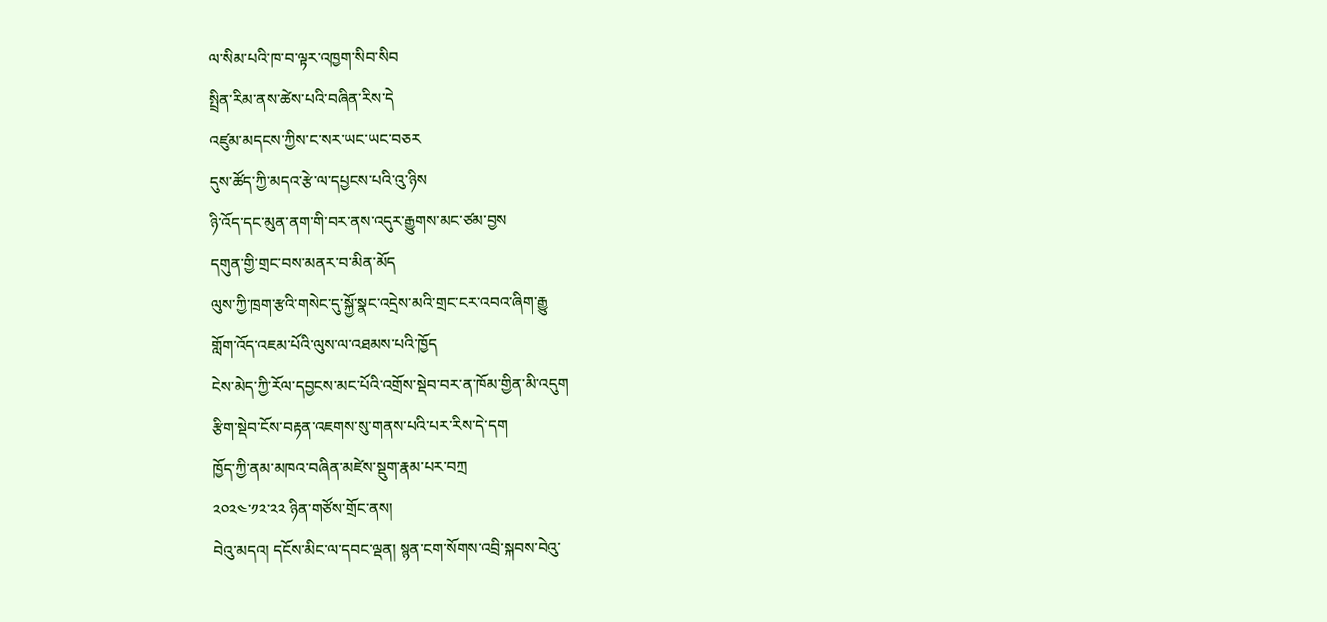ལ་སིམ་པའི་ཁ་བ་ལྟར་འཁྱག་སིབ་སིབ
སྤྲིན་རིམ་ནས་ཚེས་པའི་བཞིན་རིས་དེ
འཛུམ་མདངས་ཀྱིས་ང་སར་ཡང་ཡང་བཅར
དུས་ཚོད་ཀྱི་མདའ་རྩེ་ལ་དཔྱངས་པའི་འུ་ཉིས
ཉི་འོད་དང་མུན་ནག་གི་བར་ནས་འདུར་རྒྱུགས་མང་ཙམ་བྱས
དགུན་གྱི་གྲང་བས་མནར་བ་མིན་མོད
ལུས་ཀྱི་ཁྲག་རྩའི་གསེང་དུ་སྐྱོ་སྣང་འདྲེས་མའི་གྲང་ངར་འབའ་ཞིག་རྒྱུ
གློག་འོད་འཇམ་པོའི་ལུས་ལ་འཐམས་པའི་ཁྱོད
ངེས་མེད་ཀྱི་རོལ་དབྱངས་མང་པོའི་འགྲོས་སྡེབ་བར་ན་ཁོམ་གྱིན་མི་འདུག
རྩིག་སྡེབ་ངོས་བརྟན་འཇགས་སུ་གནས་པའི་པར་རིས་དེ་དག
ཁྱོད་ཀྱི་ནམ་མཁའ་བཞིན་མཛེས་སྡུག་རྣམ་པར་བཀྲ
༢༠༢༤་༡༢་༢༢ ཉིན་གཙོས་གྲོང་ནས།
བེའུ་མདའ། དངོས་མིང་ལ་དབང་ལྡན། སྙན་ངག་སོགས་འབྲི་སྐབས་བེའུ་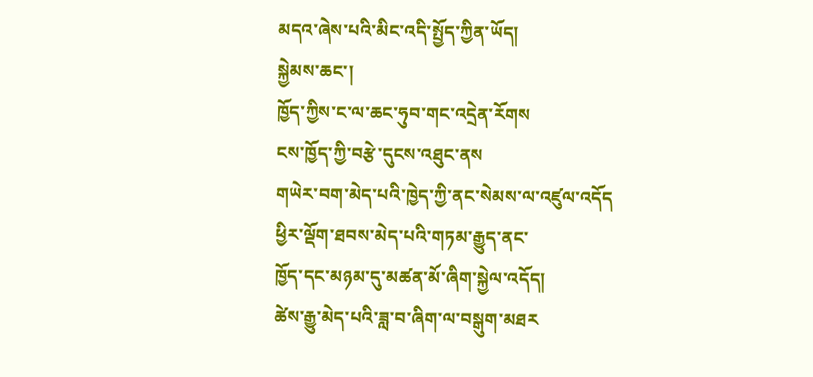མདའ་ཞེས་པའི་མིང་འདི་སྤྱོད་ཀྱིན་ཡོད།
སྐྱེམས་ཆང་།
ཁྱོད་ཀྱིས་ང་ལ་ཆང་ཧུབ་གང་འདྲེན་རོགས
ངས་ཁྱོད་ཀྱི་བརྩེ་དུངས་འཐུང་ནས
གཡེར་བག་མེད་པའི་ཁྱེད་ཀྱི་ནང་སེམས་ལ་འཛུལ་འདོད
ཕྱིར་ལྡོག་ཐབས་མེད་པའི་གཏམ་རྒྱུད་ནང་
ཁྱོད་དང་མཉམ་དུ་མཚན་མོ་ཞིག་སྐྱེལ་འདོད།
ཚེས་རྒྱུ་མེད་པའི་ཟླ་བ་ཞིག་ལ་བསྒུག་མཐར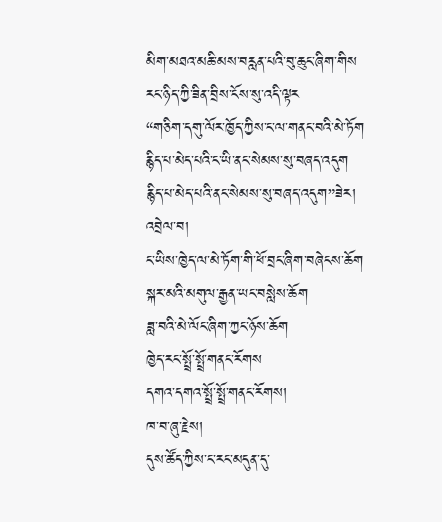མིག་མཐའ་མཆི་མས་བརླན་པའི་བུ་ཆུང་ཞིག་གིས
རང་ཉིད་ཀྱི་ཟིན་བྲིས་ངོས་སུ་འདི་ལྟར
“གཅིག་དགུ་ལོར་ཁྱོད་ཀྱིས་ང་ལ་གནང་བའི་མེ་ཏོག
རྙིད་པ་མེད་པའི་ང་ཡི་ནང་སེམས་སུ་བཞད་འདུག
རྙིད་པ་མེད་པའི་ནང་སེམས་སུ་བཞད་འདུག”ཟེར།
འབྲེལ་བ།
ང་ཡིས་ཁྱེད་ལ་མེ་ཏོག་གི་ཕོ་བྲང་ཞིག་བཞེངས་ཆོག
སྐར་མའི་མགུལ་རྒྱན་ཡང་བསླེས་ཆོག
ཟླ་བའི་མེ་ལོང་ཞིག་ཀྱང་ཉོས་ཆོག
ཁྱེད་རང་སྤྲོ་སྤྲོ་གནང་རོགས
དགའ་དགའ་སྤྲོ་སྤྲོ་གནང་རོགས།
ཁ་བ་ཞུ་རྗེས།
དུས་ཚོད་ཀྱིས་ང་རང་མདུན་དུ་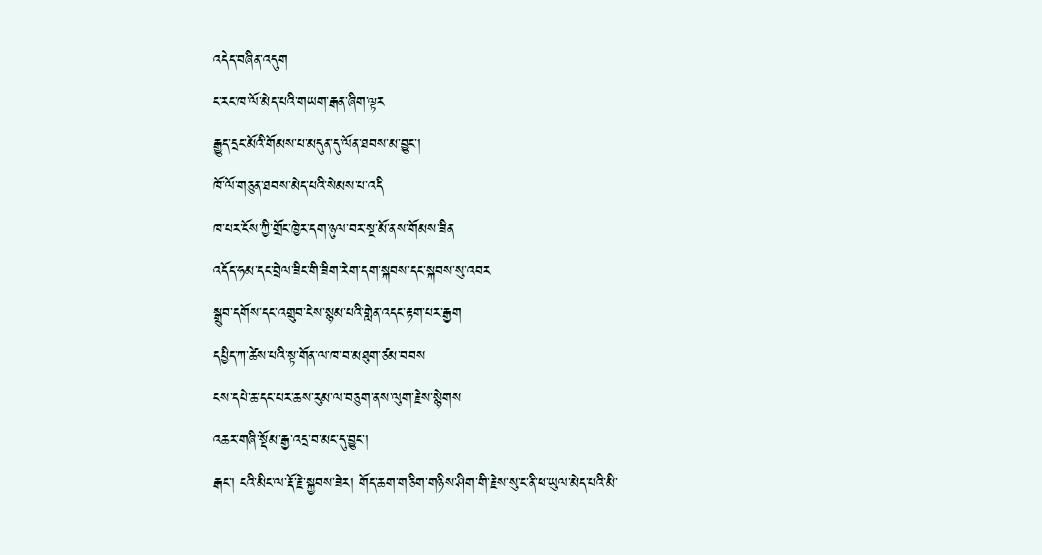འདེད་བཞིན་འདུག
ང་རང་ཁ་ལོ་མེད་པའི་གཡག་རྒན་ཞིག་ལྟར
རྒྱུད་དྲང་མོའི་གོམས་པ་མདུན་དུ་ལོན་ཐབས་མ་བྱུང་།
ཁོ་ལོ་གཅུན་ཐབས་མེད་པའི་སེམས་པ་འདི
ཁ་པར་ངོས་ཀྱི་གྲོང་ཁྱེར་དག་ཉུལ་བར་སྔ་མོ་ནས་གོམས་ཟིན
འདོད་ཧམ་དང་བྲེལ་ཟིང་གི་ཟིག་རེག་དག་སྐབས་དང་སྐབས་སུ་འབར
སྒྲུབ་དགོས་དང་འགྲུབ་ངེས་སྙམ་པའི་གླེན་འདང་རྟག་པར་རྒྱག
དཔྱིད་ཀ་ཚེས་པའི་སྟ་གོན་ལ་ཁ་བ་མཐུག་ཙམ་བབས
ངས་དཔེ་ཆ་དང་པར་ཆས་རུམ་ལ་བཅུག་ནས་ལུག་རྗེས་སྙེགས
འཆར་གཞི་སྡོམ་རྒྱ་འདྲ་བ་མང་དུ་བྱུང་།
རྒང་། ངའི་མིང་ལ་རྡོ་རྗེ་སྐྱབས་ཟེར། གོད་ཆག་གཅིག་གཉིས་ཤིག་གི་རྗེས་སུ་ང་ནི་ཕ་ཡུལ་མེད་པའི་མི་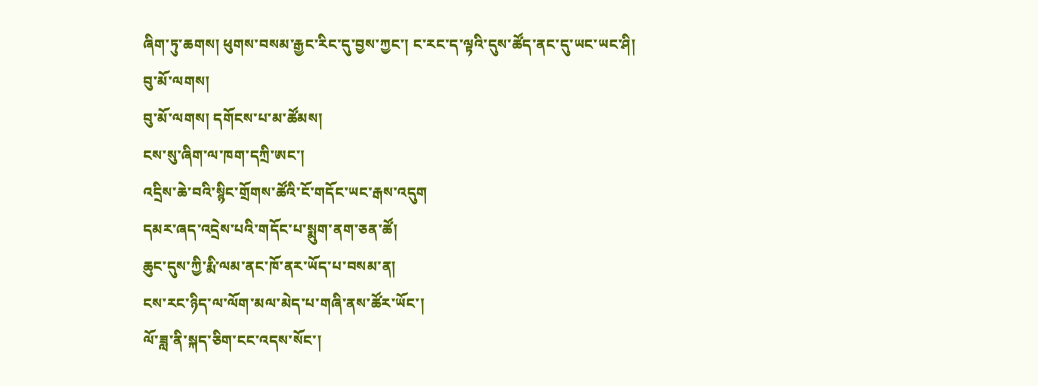ཞིག་ཏུ་ཆགས། ཕུགས་བསམ་རྒྱང་རིང་དུ་བྱས་ཀྱང་། ང་རང་ད་ལྟའི་དུས་ཚོད་ནང་དུ་ཡང་ཡང་ཤི།
བུ་མོ་ལགས།
བུ་མོ་ལགས། དགོངས་པ་མ་ཚོམས།
ངས་སུ་ཞིག་ལ་ཁག་དཀྲི་ཨང་།
འདྲིས་ཆེ་བའི་སྙིང་གྲོགས་ཚོའི་ངོ་གདོང་ཡང་རྒས་འདུག
དམར་ཞད་འདྲེས་པའི་གདོང་པ་སྨུག་ནག་ཅན་ཚོ།
ཆུང་དུས་ཀྱི་རྨི་ལམ་ནང་ཁོ་ནར་ཡོད་པ་བསམ་ན།
ངས་རང་ཉིད་ལ་ལོག་མལ་མེད་པ་གཞི་ནས་ཚོར་ཡོང་།
ལོ་ཟླ་ནི་སྐད་ཅིག་ངང་འདས་སོང་།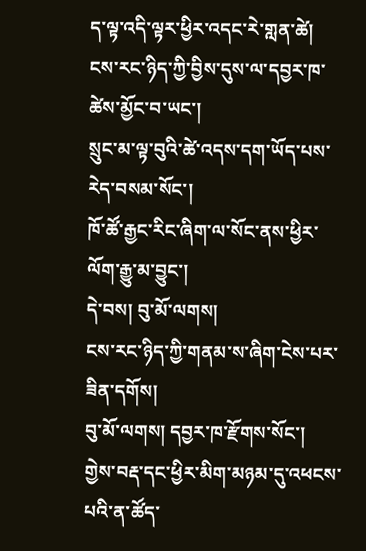ད་ལྟ་འདི་ལྟར་ཕྱིར་འདང་རེ་གླན་ཚེ།
ངས་རང་ཉིད་ཀྱི་བྱིས་དུས་ལ་དབྱར་ཁ་ཚེས་མྱོང་བ་ཡང་།
སྲུང་མ་ལྟ་བུའི་ཚེ་འདས་དག་ཡོད་པས་རེད་བསམ་སོང་།
ཁོ་ཚོ་རྒྱང་རིང་ཞིག་ལ་སོང་ནས་ཕྱིར་ལོག་རྒྱུ་མ་བྱུང་།
དེ་བས། བུ་མོ་ལགས།
ངས་རང་ཉིད་ཀྱི་གནམ་ས་ཞིག་ངེས་པར་ཟིན་དགོས།
བུ་མོ་ལགས། དབྱར་ཁ་རྫོགས་སོང་།
གྱེས་བརྡ་དང་ཕྱིར་མིག་མཉམ་དུ་འཕངས་པའི་ན་ཚོད་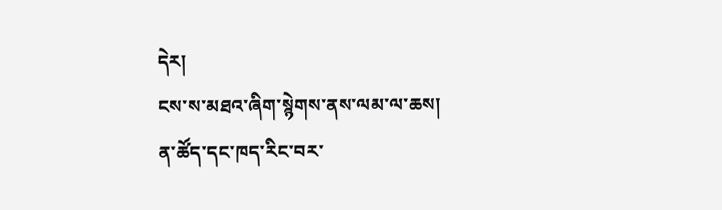དེར།
ངས་ས་མཐའ་ཞིག་སྙེགས་ནས་ལམ་ལ་ཆས།
ན་ཚོད་དང་ཁད་རིང་བར་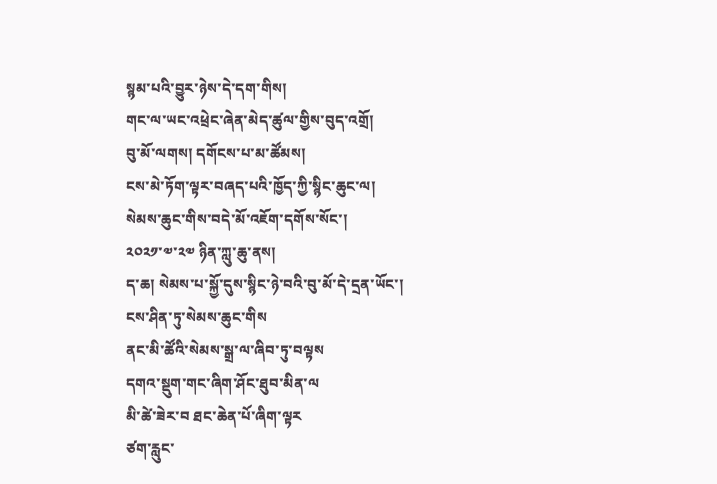སྙམ་པའི་བྱུར་ཉེས་དེ་དག་གིས།
གང་ལ་ཡང་འཕྲེང་ཞེན་མེད་ཚུལ་གྱིས་བུད་འགྲོ།
བུ་མོ་ལགས། དགོངས་པ་མ་ཚོམས།
ངས་མེ་ཏོག་ལྟར་བཞད་པའི་ཁྱོད་ཀྱི་སྙིང་ཆུང་ལ།
སེམས་ཆུང་གིས་བདེ་མོ་འཇོག་དགོས་སོང་།
༢༠༢༡་༧་༢༧ ཉིན་ཀླུ་ཆུ་ནས།
ད་ཆ། སེམས་པ་སྐྱོ་དུས་སྙིང་ཉེ་བའི་བུ་མོ་དེ་དྲན་ཡོང་།
ངས་ཤིན་ཏུ་སེམས་ཆུང་གིས
ནང་མི་ཚོའི་སེམས་སྒྲ་ལ་ཞིབ་ཏུ་བལྟས
དགའ་སྡུག་གང་ཞིག་ཤོང་ཐུབ་མིན་ལ
མི་ཚེ་ཟེར་བ ཐང་ཆེན་པོ་ཞིག་ལྟར
ཙག་རླུང་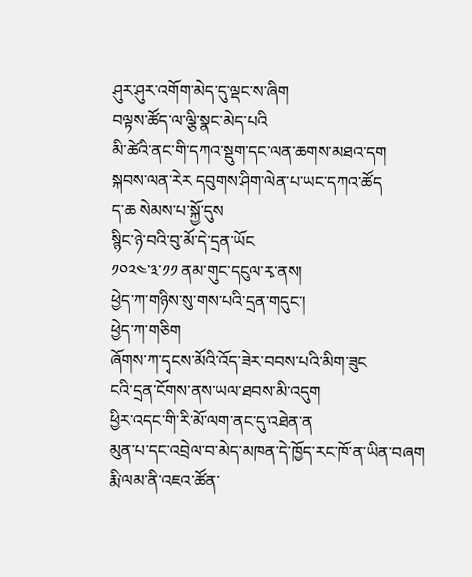ཤུར་ཤུར་འགོག་མེད་དུ་ལྡང་ས་ཞིག
བལྟས་ཚོད་ལ་ལྕི་སྣང་མེད་པའི
མི་ཚེའི་ནང་གི་དཀའ་སྡུག་དང་ལན་ཆགས་མཐའ་དག
སྐབས་ལན་རེར དབུགས་ཤིག་ལེན་པ་ཡང་དཀའ་ཚོད
ད་ཆ སེམས་པ་སྐྱོ་དུས
སྙིང་ཉེ་བའི་བུ་མོ་དེ་དྲན་ཡོང
༡༠༢༤་༣་༡༡ ནམ་གུང་དངུལ་རྭ་ནས།
ཕྱེད་ཀ་གཉིས་སུ་གས་པའི་དྲན་གདུང་།
ཕྱེད་ཀ་གཅིག
ཞོགས་ཀ་དྭངས་མོའི་འོད་ཟེར་བབས་པའི་མིག་ཟུང
ངའི་དྲན་ངོགས་ནས་ཡལ་ཐབས་མི་འདུག
ཕྱིར་འདང་གི་རི་མོ་ལག་ནང་དུ་འཐེན་ན
མུན་པ་དང་འབྲེལ་བ་མེད་མཁན་དེ་ཁྱོད་རང་ཁོ་ན་ཡིན་བཞག
རྨི་ལམ་ནི་འཇའ་ཚོན་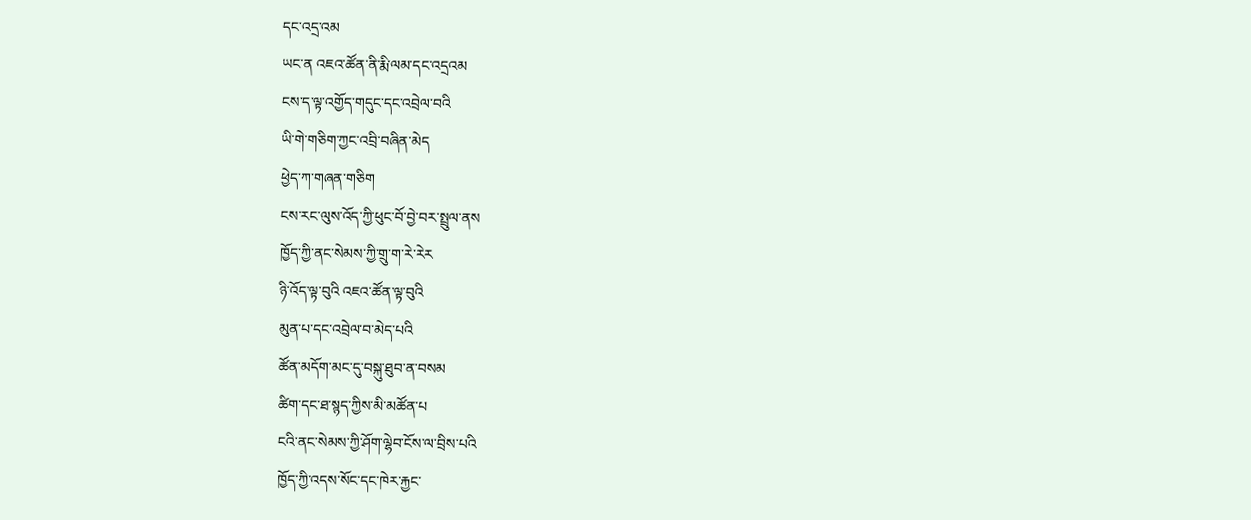དང་འདྲ་འམ
ཡང་ན འཇའ་ཚོན་ནི་རྨི་ལམ་དང་འདྲའམ
ངས་ད་ལྟ་འགྱོད་གདུང་དང་འབྲེལ་བའི
ཡི་གེ་གཅིག་ཀྱང་འབྲི་བཞིན་མེད
ཕྱེད་ཀ་གཞན་གཅིག
ངས་རང་ལུས་འོད་ཀྱི་ཕུང་བོ་བྱེ་བར་སྤྲུལ་ནས
ཁྱོད་ཀྱི་ནང་སེམས་ཀྱི་གྲུ་ག་རེ་རེར
ཉི་འོད་ལྟ་བུའི འཇའ་ཚོན་ལྟ་བུའི
མུན་པ་དང་འབྲེལ་བ་མེད་པའི
ཚོན་མདོག་མང་དུ་བསྐུ་ཐུབ་ན་བསམ
ཚིག་དང་ཐ་སྙད་ཀྱིས་མི་མཚོན་པ
ངའི་ནང་སེམས་ཀྱི་ཤོག་ལྷེབ་ངོས་ལ་བྲིས་པའི
ཁྱོད་ཀྱི་འདས་སོང་དང་ཁེར་རྐྱང་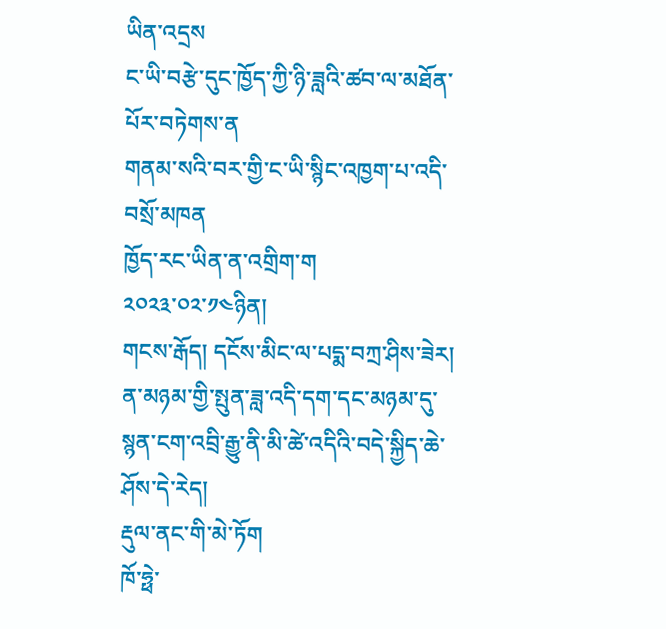ཡིན་འདྲས
ང་ཡི་བརྩེ་དུང་ཁྱོད་ཀྱི་ཉི་ཟླའི་ཚབ་ལ་མཐོན་པོར་བཏེགས་ན
གནམ་སའི་བར་གྱི་ང་ཡི་སྙིང་འཁྱག་པ་འདི་བསྲོ་མཁན
ཁྱོད་རང་ཡིན་ན་འགྲིག་ག
༢༠༢༣་༠༢་༡༤ཉིན།
གངས་རྒོད། དངོས་མིང་ལ་པདྨ་བཀྲ་ཤིས་ཟེར། ན་མཉམ་གྱི་སྤུན་ཟླ་འདི་དག་དང་མཉམ་དུ་སྙན་ངག་འབྲི་རྒྱུ་ནི་མི་ཚེ་འདིའི་བདེ་སྐྱིད་ཆེ་ཤོས་དེ་རེད།
རྡུལ་ནང་གི་མེ་ཏོག
ཁོ་ཧྥེ་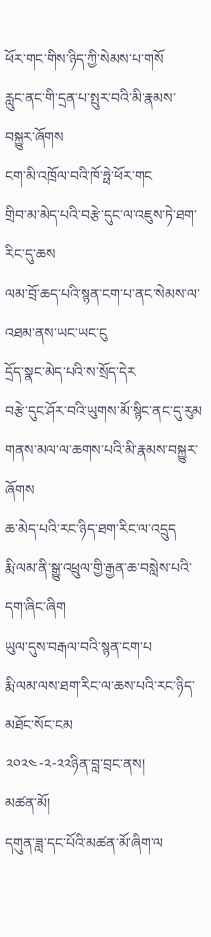ཕོར་གང་གིས་ཉིད་ཀྱི་སེམས་པ་གསོ
རླུང་ནང་གི་དྲན་པ་སྤུར་བའི་མི་རྣམས་བསྐྱུར་ཞོགས
ངག་མི་འཁྲོལ་བའི་ཁོ་ཧྥེ་ཕོར་གང
གྲིབ་མ་མེད་པའི་བརྩེ་དུང་ལ་འཇུས་ཏེ་ཐག་རིང་དུ་ཆས
ལམ་བྲོ་ཆད་པའི་སྙན་ངག་པ་ནང་སེམས་ལ་འཐམ་ནས་ཡང་ཡང་ངུ
དྲོད་སྣང་མེད་པའི་ས་སྲོད་དེར
བརྩེ་དུང་ཤོར་བའི་ཡུགས་མོ་སྙིང་ནང་དུ་རུམ
གནས་མལ་ལ་ཆགས་པའི་མི་རྣམས་བསྐྱུར་ཞོགས
ཆ་མེད་པའི་རང་ཉིད་ཐག་རིང་ལ་འདྲུད
རྨི་ལམ་ནི་སྒྱུ་འཕྲུལ་གྱི་རྒྱན་ཆ་བསླེས་པའི་དག་ཞིང་ཞིག
ཡུལ་དུས་བརྒལ་བའི་སྙན་ངག་པ
རྨི་ལམ་ལས་ཐག་རིང་ལ་ཆས་པའི་རང་ཉིད་མཐོང་སོང་ངམ
༢༠༢༤-༢-༢༢ཉིན་བླ་བྲང་ནས།
མཚན་མོ།
དགུན་ཟླ་དང་པོའི་མཚན་མོ་ཞིག་ལ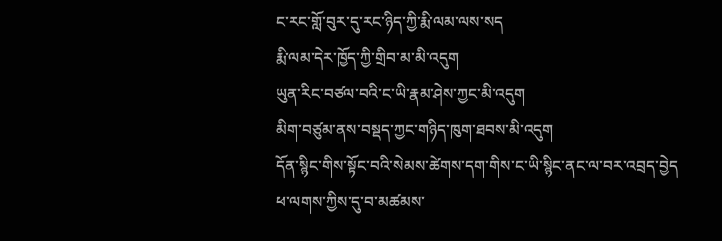ང་རང་གློ་བུར་དུ་རང་ཉིད་ཀྱི་རྨི་ལམ་ལས་སད
རྨི་ལམ་དེར་ཁྱོད་ཀྱི་གྲིབ་མ་མི་འདུག
ཡུན་རིང་བཙལ་བའི་ང་ཡི་རྣམ་ཤེས་ཀྱང་མི་འདུག
མིག་བཙུམ་ནས་བསྡད་ཀྱང་གཉིད་ཁུག་ཐབས་མི་འདུག
དོན་སྙིང་གིས་སྟོང་བའི་སེམས་ཚེགས་དག་གིས་ང་ཡི་སྙིང་ནང་ལ་བར་འབྲད་བྱེད
ཕ་ལགས་ཀྱིས་དུ་བ་མཚམས་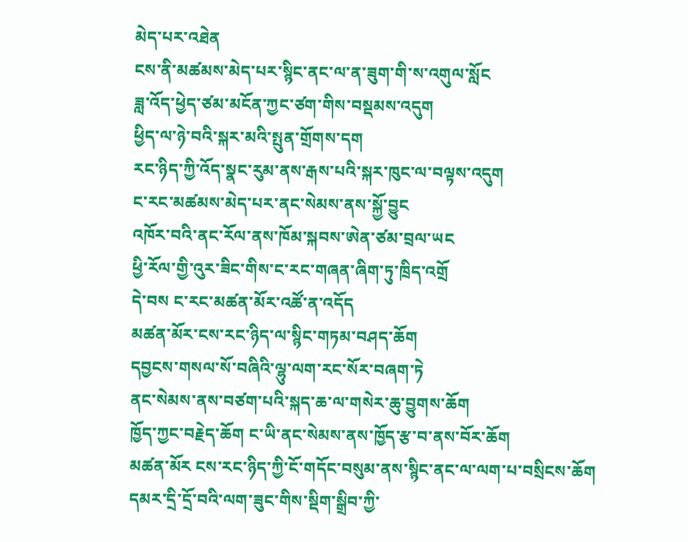མེད་པར་འཐེན
ངས་ནི་མཚམས་མེད་པར་སྙིང་ནང་ལ་ན་ཟུག་གི་ས་འགུལ་སློང
ཟླ་འོད་ཕྱེད་ཙམ་མངོན་ཀྱང་ཙག་གིས་བསྡམས་འདུག
ཕྱིད་ལ་ཉེ་བའི་སྐར་མའི་སྤུན་གྲོགས་དག
རང་ཉིད་ཀྱི་འོད་སྣང་རུམ་ནས་རྒས་པའི་སྐར་ཁུང་ལ་བལྟས་འདུག
ང་རང་མཚམས་མེད་པར་ནང་སེམས་ནས་སྐྱོ་བྱུང
འཁོར་བའི་ནང་རོལ་ནས་ཁོམ་སྐབས་ཨེན་ཙམ་བྲལ་ཡང
ཕྱི་རོལ་གྱི་འུར་ཟིང་གིས་ང་རང་གཞན་ཞིག་ཏུ་ཁྲིད་འགྲོ
དེ་བས ང་རང་མཚན་མོར་འཚོ་ན་འདོད
མཚན་མོར་ངས་རང་ཉིད་ལ་སྙིང་གཏམ་བཤད་ཆོག
དབྱངས་གསལ་སོ་བཞིའི་ལྷུ་ལག་རང་སོར་བཞག་ཏེ
ནང་སེམས་ནས་བཙག་པའི་སྐད་ཆ་ལ་གསེར་ཆུ་བྱུགས་ཆོག
ཁྱོད་ཀྱང་བརྗེད་ཆོག ང་ཡི་ནང་སེམས་ནས་ཁྱོད་རྩ་བ་ནས་བོར་ཆོག
མཚན་མོར ངས་རང་ཉིད་ཀྱི་ངོ་གདོང་བསུམ་ནས་སྙིང་ནང་ལ་ལག་པ་བསྲིངས་ཆོག
དམར་དྲི་དྲོ་བའི་ལག་ཟུང་གིས་སྡིག་སྒྲིབ་ཀྱི་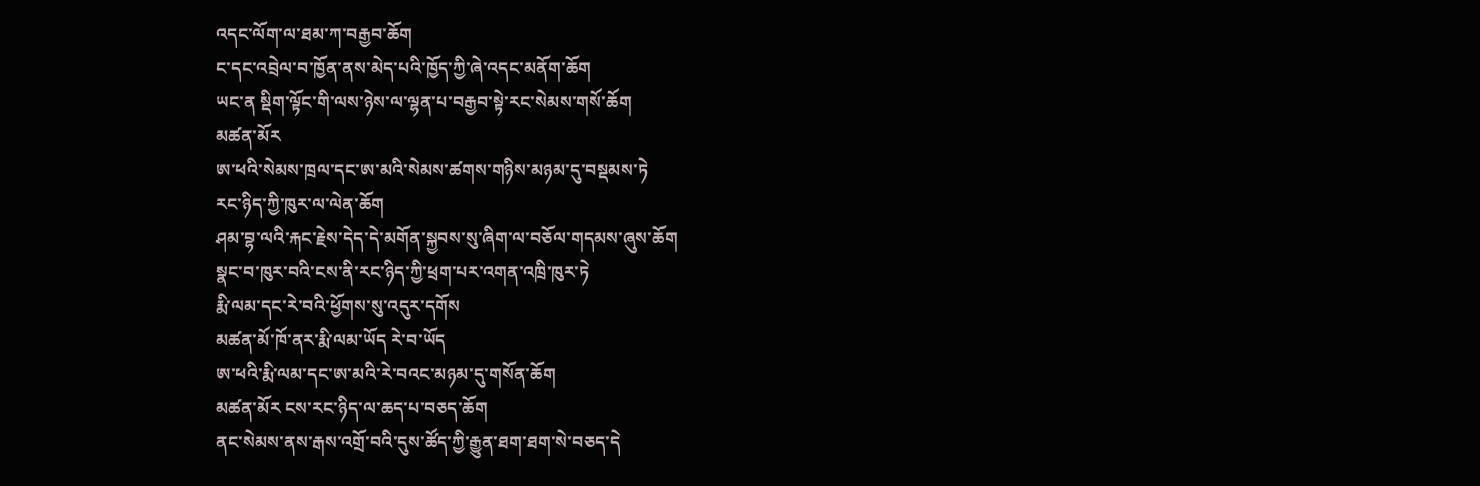འདང་ལོག་ལ་ཐམ་ཀ་བརྒྱབ་ཆོག
ང་དང་འབྲེལ་བ་ཁྱོན་ནས་མེད་པའི་ཁྱོད་ཀྱི་ཞེ་འདང་མནོག་ཆོག
ཡང་ན སྡིག་ལྟོང་གི་ལས་ཉེས་ལ་ལྷན་པ་བརྒྱབ་སྟེ་རང་སེམས་གསོ་ཆོག
མཚན་མོར
ཨ་ཕའི་སེམས་ཁྲལ་དང་ཨ་མའི་སེམས་ཚགས་གཉིས་མཉམ་དུ་བསྡམས་ཏེ
རང་ཉིད་ཀྱི་ཁུར་ལ་ལེན་ཆོག
ཤམ་བྷ་ལའི་རྐང་རྗེས་དེད་དེ་མགོན་སྐྱབས་སུ་ཞིག་ལ་བཅོལ་གདམས་ཞུས་ཆོག
སྣང་བ་ཁུར་བའི་ངས་ནི་རང་ཉིད་ཀྱི་ཕྲག་པར་འགན་འཁྲི་ཁུར་ཏེ
རྨི་ལམ་དང་རེ་བའི་ཕྱོགས་སུ་འདུར་དགོས
མཚན་མོ་ཁོ་ནར་རྨི་ལམ་ཡོད རེ་བ་ཡོད
ཨ་ཕའི་རྨི་ལམ་དང་ཨ་མའི་རེ་བའང་མཉམ་དུ་གསོན་ཆོག
མཚན་མོར ངས་རང་ཉིད་ལ་ཆད་པ་བཅད་ཆོག
ནང་སེམས་ནས་རྒས་འགྲོ་བའི་དུས་ཚོད་ཀྱི་རྒྱུན་ཐག་ཐག་སེ་བཅད་དེ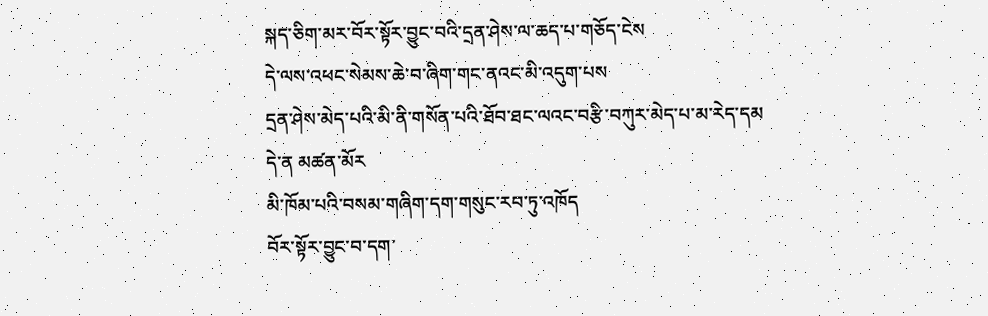སྐད་ཅིག་མར་བོར་སྟོར་བྱུང་བའི་དྲན་ཤེས་ལ་ཆད་པ་གཅོད་ངེས
དེ་ལས་འཕང་སེམས་ཆེ་བ་ཞིག་གང་ནའང་མི་འདུག་པས
དྲན་ཤེས་མེད་པའི་མི་ནི་གསོན་པའི་ཐོབ་ཐང་ལའང་བརྩི་བཀུར་མེད་པ་མ་རེད་དམ
དེ་ན མཚན་མོར
མི་ཁོམ་པའི་བསམ་གཞིག་དག་གསུང་རབ་ཏུ་འཁོད
བོར་སྟོར་བྱུང་བ་དག་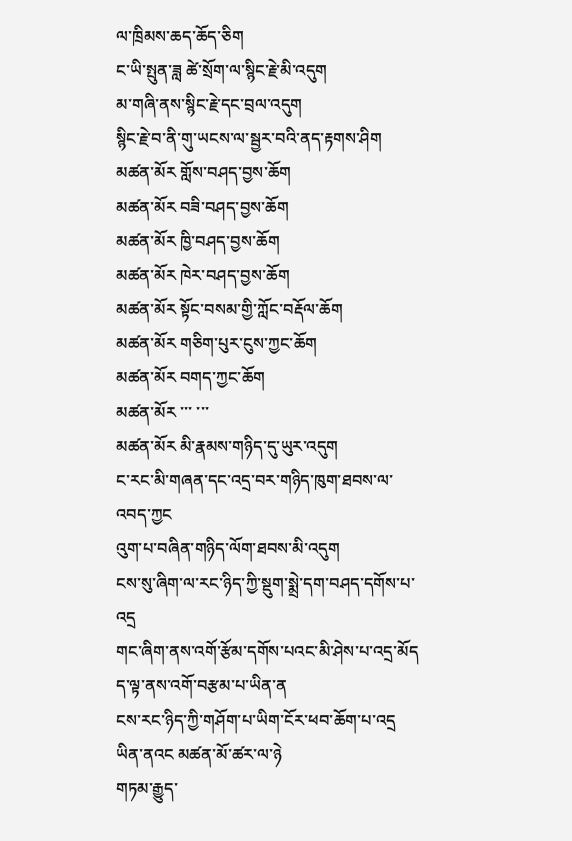ལ་ཁྲིམས་ཆད་ཆོད་ཅིག
ང་ཡི་སྤུན་ཟླ ཚེ་སྲོག་ལ་སྙིང་རྗེ་མི་འདུག
མ་གཞི་ནས་སྙིང་རྗེ་དང་བྲལ་འདུག
སྙིང་རྗེ་བ་ནི་གུ་ཡངས་ལ་སྦྱར་བའི་ནད་རྟགས་ཤིག
མཚན་མོར གློས་བཤད་བྱས་ཆོག
མཚན་མོར བཟི་བཤད་བྱས་ཆོག
མཚན་མོར ཁྱི་བཤད་བྱས་ཆོག
མཚན་མོར ཁེར་བཤད་བྱས་ཆོག
མཚན་མོར སྟོང་བསམ་གྱི་ཀློང་བརྡོལ་ཆོག
མཚན་མོར གཅིག་པུར་ངུས་ཀྱང་ཆོག
མཚན་མོར བགད་ཀྱང་ཆོག
མཚན་མོར ་་་ ་་་
མཚན་མོར མི་རྣམས་གཉིད་དུ་ཡུར་འདུག
ང་རང་མི་གཞན་དང་འདྲ་བར་གཉིད་ཁུག་ཐབས་ལ་འབད་ཀྱང
འུག་པ་བཞིན་གཉིད་ལོག་ཐབས་མི་འདུག
ངས་སུ་ཞིག་ལ་རང་ཉིད་ཀྱི་སྡུག་སྨྲེ་དག་བཤད་དགོས་པ་འདྲ
གང་ཞིག་ནས་འགོ་རྩོམ་དགོས་པའང་མི་ཤེས་པ་འདྲ་མོད
ད་ལྟ་ནས་འགོ་བརྩམ་པ་ཡིན་ན
ངས་རང་ཉིད་ཀྱི་གཤོག་པ་ཡིག་ངོར་ཕབ་ཆོག་པ་འདྲ
ཡིན་ནའང མཚན་མོ་ཚར་ལ་ཉེ
གཏམ་རྒྱུད་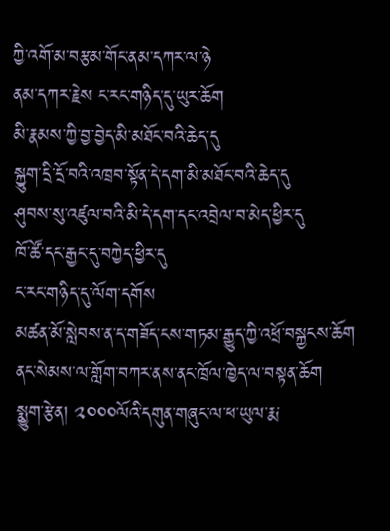ཀྱི་འགོ་མ་བརྩམ་གོང་ནམ་དཀར་ལ་ཉེ
ནམ་དཀར་རྗེས ང་རང་གཉིད་དུ་ཡུར་ཆོག
མི་རྣམས་ཀྱི་བྱ་བྱེད་མི་མཐོང་བའི་ཆེད་དུ
སྐྱུག་དྲི་དྲོ་བའི་འཁྲབ་སྟོན་དེ་དག་མི་མཐོང་བའི་ཆེད་དུ
ཤུབས་སུ་འཛུལ་བའི་མི་དེ་དག་དང་འབྲེལ་བ་མེད་ཕྱིར་དུ
ཁོ་ཚོ་དང་རྒྱང་དུ་བཀྱེད་ཕྱིར་དུ
ང་རང་གཉིད་དུ་ལོག་དགོས
མཚན་མོ་སླེབས་ན་ད་གཟོད་ངས་གཏམ་རྒྱུད་ཀྱི་འཕྲོ་བསྐྱངས་ཆོག
ནང་སེམས་ལ་གློག་བཀར་ནས་ནང་ཁྲོལ་ཁྱེད་ལ་བསྟན་ཆོག
སྨྱུག་རྩེན། ༢༠༠༠ལོའི་དགུན་གཞུང་ལ་ཕ་ཡུལ་རྨ་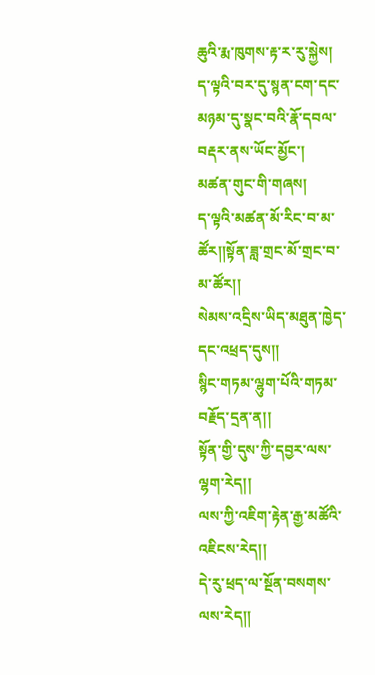ཆུའི་རྨ་ཁུགས་རྟ་ར་རུ་སྐྱེས། ད་ལྟའི་བར་དུ་སྙན་ངག་དང་མཉམ་དུ་སྣང་བའི་རྣོ་དབལ་བརྡར་ནས་ཡོང་མྱོང་།
མཚན་གུང་གི་གཞས།
ད་ལྟའི་མཚན་མོ་རིང་བ་མ་ཚོར།།སྟོན་ཟླ་གྲང་མོ་གྲང་བ་མ་ཚོར།།
སེམས་འདྲིས་ཡིད་མཐུན་ཁྱེད་དང་འཕྲད་དུས།།
སྙིང་གཏམ་ལྷུག་པོའི་གཏམ་བརྗོད་དྲན་ན།།
སྟོན་གྱི་དུས་ཀྱི་དབྱར་ལས་ལྷག་རེད།།
ལས་ཀྱི་འཇིག་རྟེན་རྒྱ་མཚོའི་འཇིངས་རེད།།
དེ་རུ་ཕྲད་ལ་སྔོན་བསགས་ལས་རེད།།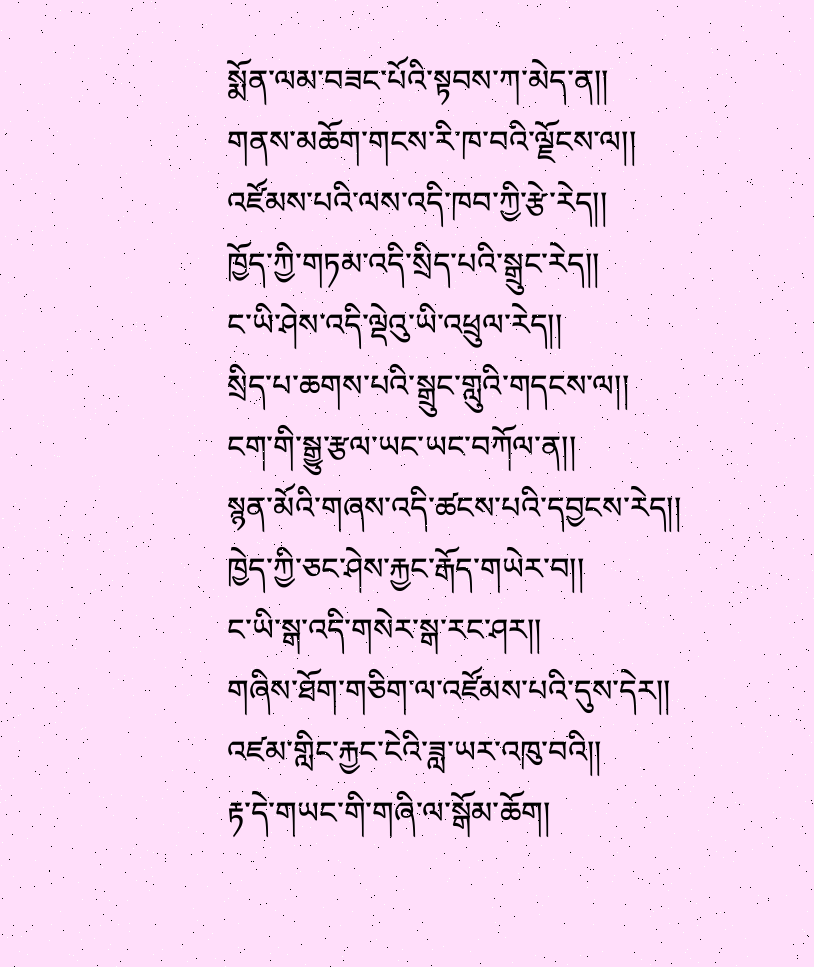སྨོན་ལམ་བཟང་པོའི་སྟབས་ཀ་མེད་ན།།
གནས་མཆོག་གངས་རི་ཁ་བའི་ལྗོངས་ལ།།
འཛོམས་པའི་ལས་འདི་ཁབ་ཀྱི་རྩེ་རེད།།
ཁྱོད་ཀྱི་གཏམ་འདི་སྲིད་པའི་སྒྲུང་རེད།།
ང་ཡི་ཤེས་འདི་ལྡེའུ་ཡི་འཕྲུལ་རེད།།
སྲིད་པ་ཆགས་པའི་སྒྲུང་གླུའི་གདངས་ལ།།
ངག་གི་སྒྱུ་རྩལ་ཡང་ཡང་བཀོལ་ན།།
སྙན་མོའི་གཞས་འདི་ཚངས་པའི་དབྱངས་རེད།།
ཁྱེད་ཀྱི་ཅང་ཤེས་རྐྱང་རྒོད་གཡེར་བ།།
ང་ཡི་སྒ་འདི་གསེར་སྒ་རང་ཤར།།
གཞིས་ཐོག་གཅིག་ལ་འཛོམས་པའི་དུས་དེར།།
འཛམ་གླིང་རྐྱང་ངེའི་ཟླ་ཡར་འཁུ་བའི།།
རྟ་དེ་གཡང་གི་གཞི་ལ་སྒོམ་ཆོག།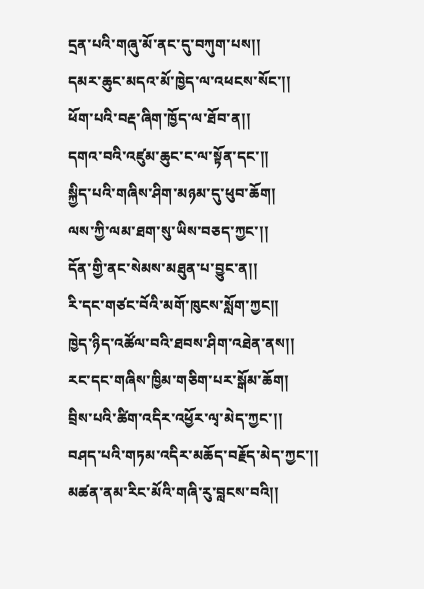དྲན་པའི་གཞུ་མོ་ནང་དུ་བཀུག་པས།།
དམར་ཆུང་མདའ་མོ་ཁྱེད་ལ་འཕངས་སོང་།།
ཕོག་པའི་བརྡ་ཞིག་ཁྱོད་ལ་ཐོབ་ན།།
དགའ་བའི་འཛུམ་ཆུང་ང་ལ་སྟོན་དང་།།
སྐྱིད་པའི་གཞིས་ཤིག་མཉམ་དུ་ཕུབ་ཆོག།
ལས་ཀྱི་ལམ་ཐག་སུ་ཡིས་བཅད་ཀྱང་།།
དོན་གྱི་ནང་སེམས་མཐུན་པ་བྱུང་ན།།
རི་དང་གཙང་བོའི་མགོ་ཁུངས་སློག་ཀྱང།།
ཁྱེད་ཉིད་འཚོལ་བའི་ཐབས་ཤིག་འཐེན་ནས།།
རང་དང་གཞིས་ཁྱིམ་གཅིག་པར་སྒོམ་ཆོག།
བྲིས་པའི་ཚིག་འདིར་འཕྱོར་ལྭ་མེད་ཀྱང་།།
བཤད་པའི་གཏམ་འདིར་མཆོད་བརྗོད་མེད་ཀྱང་།།
མཚན་ནམ་རིང་མོའི་གཞི་རུ་བླངས་བའི།།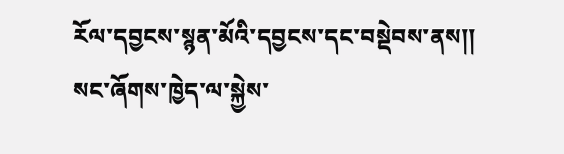རོལ་དབྱངས་སྙན་མོའི་དབྱངས་དང་བསྡེབས་ནས།།
སང་ཞོགས་ཁྱེད་ལ་སྐྱེས་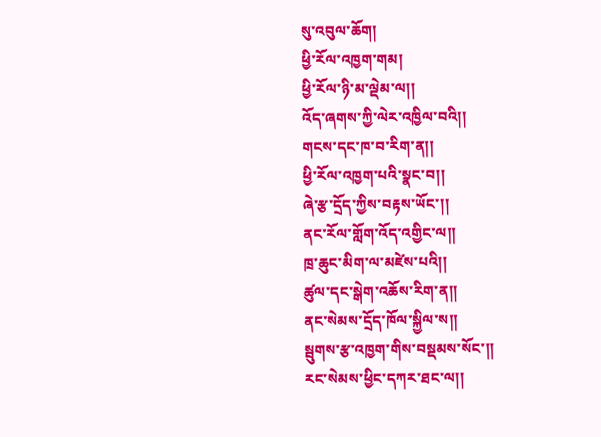སུ་འབུལ་ཆོག།
ཕྱི་རོལ་འཁྱག་གམ།
ཕྱི་རོལ་ཉི་མ་ལྡེམ་ལ།།
འོད་ཞགས་ཀྱི་ལེར་འཁྱིལ་བའི།།
གངས་དང་ཁ་བ་རིག་ན།།
ཕྱི་རོལ་འཁྱག་པའི་སྣང་བ།།
ཞེ་རྩ་དྲོད་ཀྱིས་བརྟས་ཡོང་།།
ནང་རོལ་གློག་འོད་འགྱིང་ལ།།
ཁྲ་ཆུང་མིག་ལ་མཛེས་པའི།།
ཚུལ་དང་སྒེག་འཆོས་རིག་ན།།
ནང་སེམས་དྲོད་ཁོལ་སྐྱིལ་ས།།
སྦུགས་རྩ་འཁྱག་གིས་བསྡམས་སོང་།།
རང་སེམས་ཕྱིང་དཀར་ཐང་ལ།།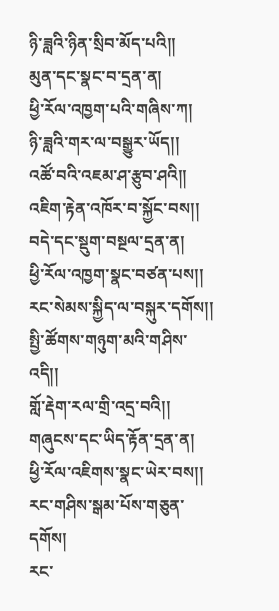ཉི་ཟླའི་ཉིན་སྲིབ་མོད་པའི།།
མུན་དང་སྣང་བ་དྲན་ན།
ཕྱི་རོལ་འཁྱག་པའི་གཞིས་ཀ།
ཉི་ཟླའི་གར་ལ་བསྒྱུར་ཡོད།།
འཚོ་བའི་འཇམ་ཤ་རྩུབ་ཤའི།།
འཇིག་རྟེན་འཁོར་བ་སྐྱོང་བས།།
བདེ་དང་སྡུག་བསྔལ་དྲན་ན།
ཕྱི་རོལ་འཁྱག་སྣང་བཙན་པས།།
རང་སེམས་སྐྱིད་ལ་བསྐུར་དགོས།།
སྤྱི་ཚོགས་གཉུག་མའི་གཤིས་འདི།།
གློ་རྡེག་རལ་གྲི་འདྲ་བའི།།
གཞུངས་དང་ཡིད་རྟོན་དྲན་ན།
ཕྱི་རོལ་འཇིགས་སྣང་ཡེར་བས།།
རང་གཤིས་སྒམ་པོས་གཅུན་དགོས།
རང་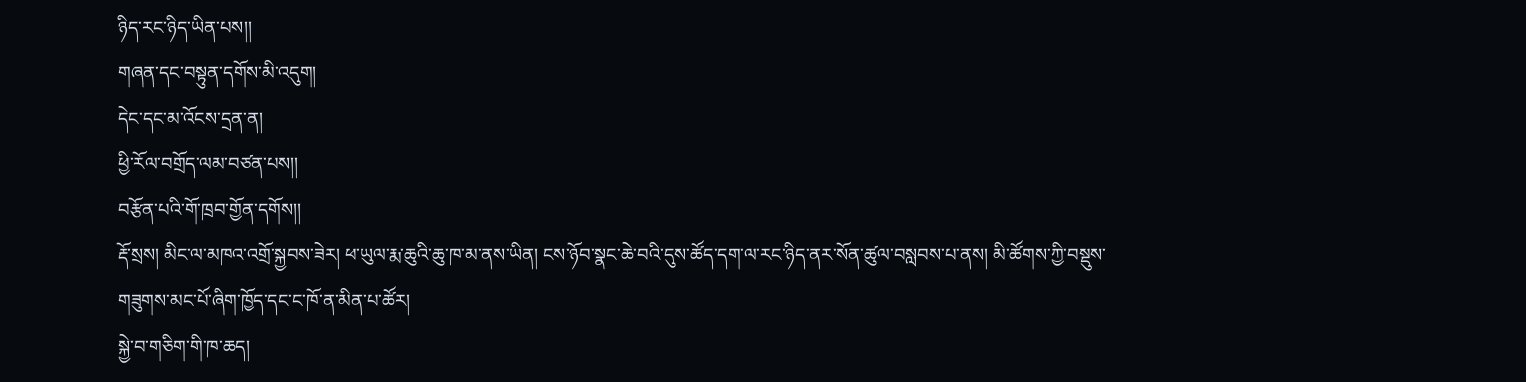ཉིད་རང་ཉིད་ཡིན་པས།།
གཞན་དང་བསྟུན་དགོས་མི་འདུག།
དེང་དང་མ་འོངས་དྲན་ན།
ཕྱི་རོལ་བགྲོད་ལམ་བཙན་པས།།
བརྩོན་པའི་གོ་ཁྲབ་གྱོན་དགོས།།
རྡོ་སྲས། མིང་ལ་མཁའ་འགྲོ་སྐྱབས་ཟེར། ཕ་ཡུལ་རྨ་ཆུའི་ཆུ་ཁ་མ་ནས་ཡིན། ངས་ཉོབ་སྣང་ཆེ་བའི་དུས་ཚོད་དག་ལ་རང་ཉིད་ནར་སོན་ཚུལ་བསླབས་པ་ནས། མི་ཚོགས་ཀྱི་བསྡུས་གཟུགས་མང་པོ་ཞིག་ཁྱོད་དང་ང་ཁོ་ན་མིན་པ་ཚོར།
སྐྱེ་བ་གཅིག་གི་ཁ་ཆད།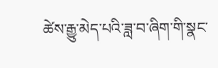ཚེས་རྒྱུ་མེད་པའི་ཟླ་བ་ཞིག་གི་སྣང་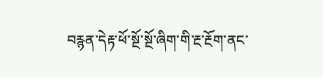བརྙན་དེརྟ་ཕོ་སྔོ་སྔོ་ཞིག་གི་རྔ་རྔོག་ནང་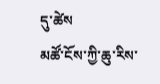དུ་ཚེས
མཚོ་ངོས་ཀྱི་ཆུ་རིས་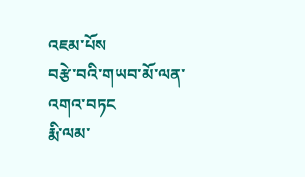འཇམ་པོས
བརྩེ་བའི་གཡབ་མོ་ལན་འགའ་བཏང
རྨི་ལམ་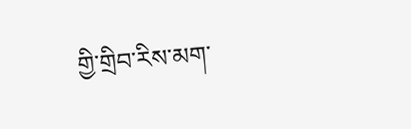གྱི་གྲིབ་རིས་མག་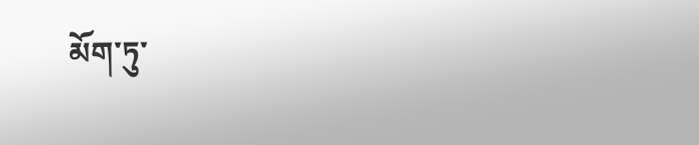མོག་ཏུ་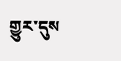གྱུར་དུས